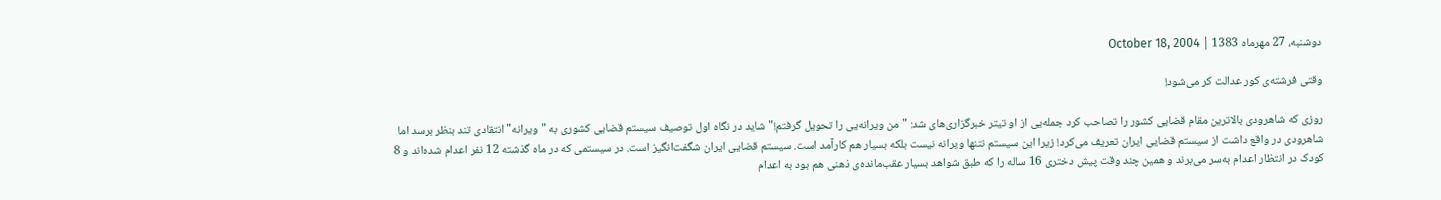دوشنبه، 27 مهرماه 1383 | October 18, 2004

وقتی فرشته‌ی کور عدالت کر می‌شود!

روزی که شاهرودی بالاترين مقام قضايی کشور را تصاحب کرد جمله‌يی از او تيتر خبرگزاری‌های شد: "من ويرانه‌يی را تحويل گرفتم!" شايد در نگاه اول توصيف سيستم قضایی کشوری به "ويرانه" انتقادی تند بنظر برسد اما شاهرودی در واقع داشت از سيستم قضايی ايران تعريف می‌کرد! زيرا اين سيستم نتنها ويرانه نيست بلکه بسيار هم کارآمد است. سيستم قضايی ايران شگفت‌انگيز است. در سيستمی که در ماه گذشته 12 نفر اعدام شده‌اند و 8 کودک در انتظار اعدام به‌سر می‌برند و همين چند وقت پيش دختری 16 ساله را که طبق شواهد بسيار عقب‌مانده‌ی ذهنی هم بود به اعدام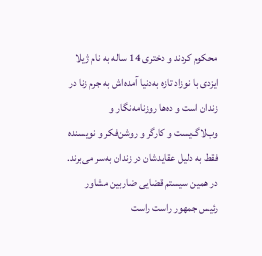محکوم کردند و دختری 14 ساله به نام ژيلا ايزدی با نوزاد تازه به‌دنيا آمده‌اش به جرم زنا در زندان است و ده‌ها روزنامه‌نگار و وب‌لاگ‌يست و کارگر و روشن‌فکر و نويسنده فقط به دليل عقايدشان در زندان به‌سر می‌برند. در همين سيستم قضایی ضاربين مشاور رئيس جمهور راست راست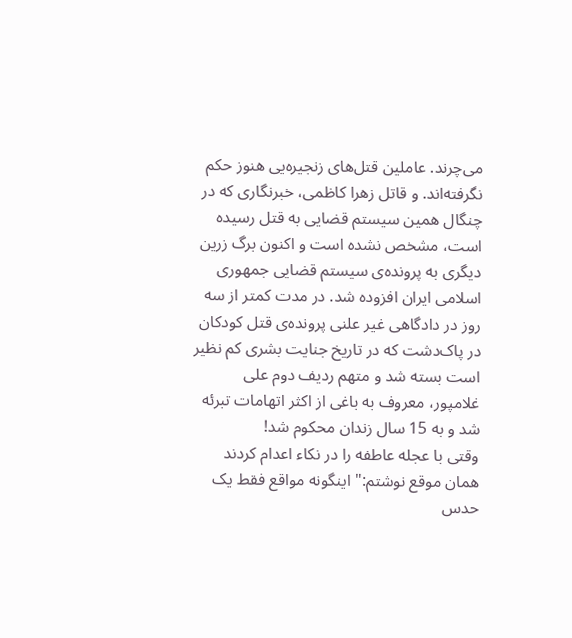می‌چرند. عاملين قتل‌های زنجيره‌یی هنوز حکم نگرفته‌اند. و قاتل زهرا کاظمی، خبرنگاری که در چنگال همين سيستم قضایی به قتل رسيده است، مشخص نشده است و اکنون برگ زرين ديگری به پرونده‌ی سيستم قضایی جمهوری اسلامی ايران افزوده شد. در مدت کمتر از سه روز در دادگاهی غير علنی پرونده‌ی قتل کودکان در پاک‌دشت که در تاريخ جنايت بشری کم نظير است بسته شد و متهم رديف دوم علی غلامپور، معروف به باغی از اکثر اتهامات تبرئه شد و به 15 سال زندان محکوم شد!
وقتی با عجله عاطفه را در نکاء اعدام کردند همان موقع نوشتم:" اینگونه مواقع فقط یک حدس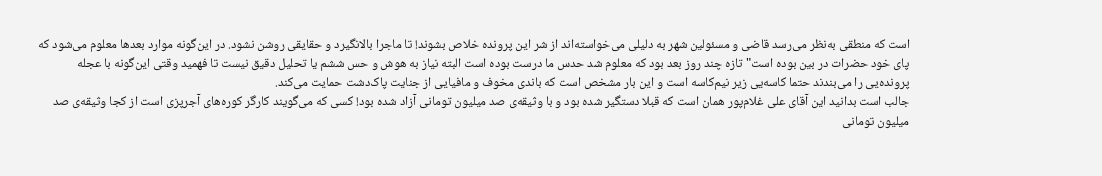است که منطقی به‌نظر می‌رسد قاضی و مسئولین شهر به دلیلی می‌خواسته‌اند از شر این پرونده خلاص بشوند! تا ماجرا بالانگیرد و حقایقی روشن نشود. در این‌گونه موارد بعدها معلوم می‌شود که پای خود حضرات در بین بوده است" تازه چند روز بعد بود که معلوم شد حدس ما درست بوده است البته نياز به هوش و حس ششم يا تحليل دقيق نيست تا فهميد وقتی اين‌گونه با عجله پرونده‌یی را می‌بندند حتما کاسه‌یی زير نيم‌کاسه است و اين بار مشخص است که باندی مخوف و مافيايی از جنايت پاک‌دشت حمايت می‌کند.
جالب است بدانيد اين آقای علی غلام‌پور همان است که قبلا دستگير شده بود و با وثيقه‌ی صد ميليون تومانی آزاد شده بود! کسی که می‌گويند کارگر کوره‌های آجرپزی است از کجا وثيقه‌ی صد ميليون تومانی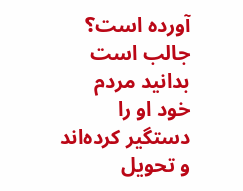آورده است؟ جالب است بدانيد مردم خود او را دستگير کرده‌اند و تحويل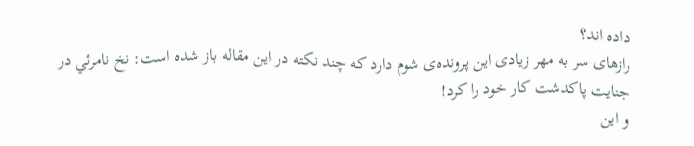داده اند؟
رازهای سر به مهر زيادی اين پرونده‌ی شوم دارد که چند نکته در اين مقاله باز شده است: نخ نامرئي در جنايت پاکدشت کار خود را کرد!
و اين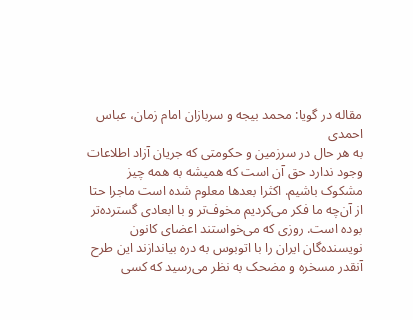مقاله در گويا: محمد بيجه و سربازان امام زمان، عباس احمدی
به هر حال در سرزمين و حکومتی که جريان آزاد اطلاعات وجود ندارد حق آن است که هميشه به همه چيز مشکوک باشيم. اکثرا بعدها معلوم شده است ماجرا حتا از آن‌چه ما فکر می‌کرديم مخوف‌تر و با ابعادی گسترده‌تر بوده است. روزی که می‌خواستند اعضای کانون نويسنده‌گان ايران را با اتوبوس به دره بياندازند اين طرح آنقدر مسخره و مضحک به نظر می‌رسيد که کسی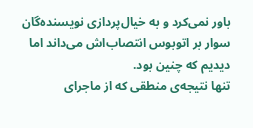باور نمی‌کرد و به خيال‌پردازی نويسنده‌گان سوار بر اتوبوس انتصاب‌اش می‌داند اما ديديم که چنين بود.
تنها نتيجه‌ی منطقی که از ماجرای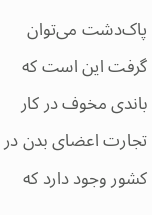پاک‌دشت می‌توان گرفت اين است که باندی مخوف در کار تجارت اعضای بدن در کشور وجود دارد که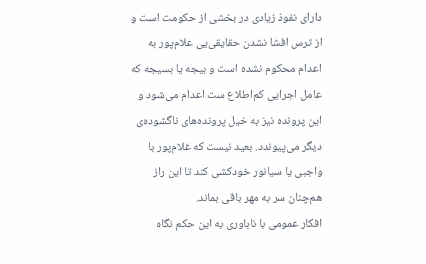دارای نفوذ زيادی در بخشی از حکومت است و از ترس افشا نشدن حقايقی‌یی علام‌پور به اعدام محکوم نشده است و بيجه يا بسيجه که عامل اجرایی کم‌اطلاع ست اعدام می‌شود و اين پرونده نيز به خيل پرونده‌های ناگشوده‌ی ديگر می‌پيوندد. بعيد نيست که غلام‌پور با واجبی يا سيانور خودکشی کند تا اين راز هم‌چنان سر به مهر باقی بماند.
افکار عمومی با ناباوری به اين حکم نگاه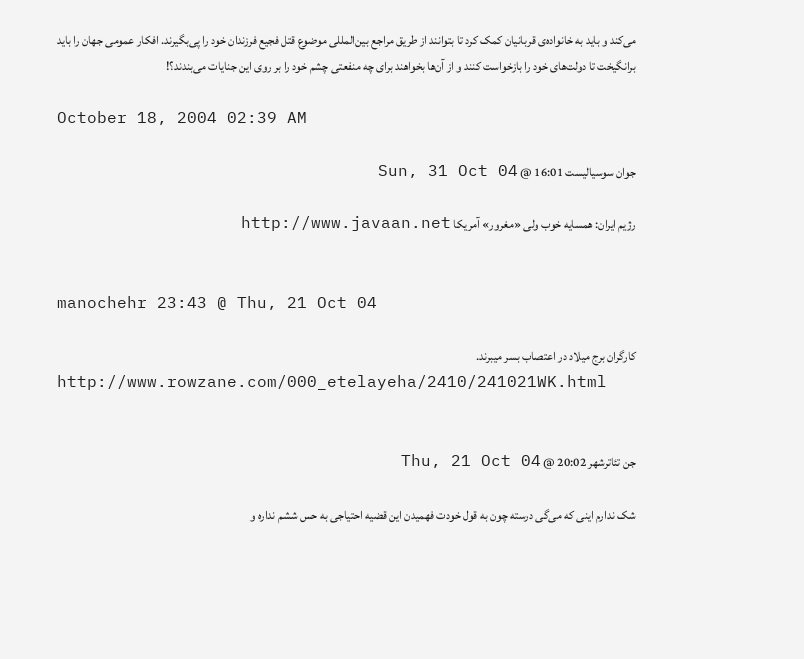می‌کند و بايد به خانواده‌ی قربانيان کمک کرد تا بتوانند از طريق مراجع بين‌المللی موضوع قتل فجيع فرزندان خود را پی‌بگيرند. افکار عمومی جهان را بايد برانگيخت تا دولت‌های خود را بازخواست کنند و از آن‌ها بخواهند برای چه منفعتی چشم خود را بر روی اين جنايات می‌بندند؟!

October 18, 2004 02:39 AM

جوان سوسياليست 16:01 @ Sun, 31 Oct 04

رژيم ايران: همسايه خوب ولی «مغرور» آمريکا http://www.javaan.net


manochehr 23:43 @ Thu, 21 Oct 04

کارگران برج ميلاد در اعتصاب بسر ميبرند.
http://www.rowzane.com/000_etelayeha/2410/241021WK.html


جن تئاترشهر 20:02 @ Thu, 21 Oct 04

شک ندارم اینی که می‌گی درسته چون به قول خودت فهمیدن این قضیه احتیاجی به حس ششم نداره و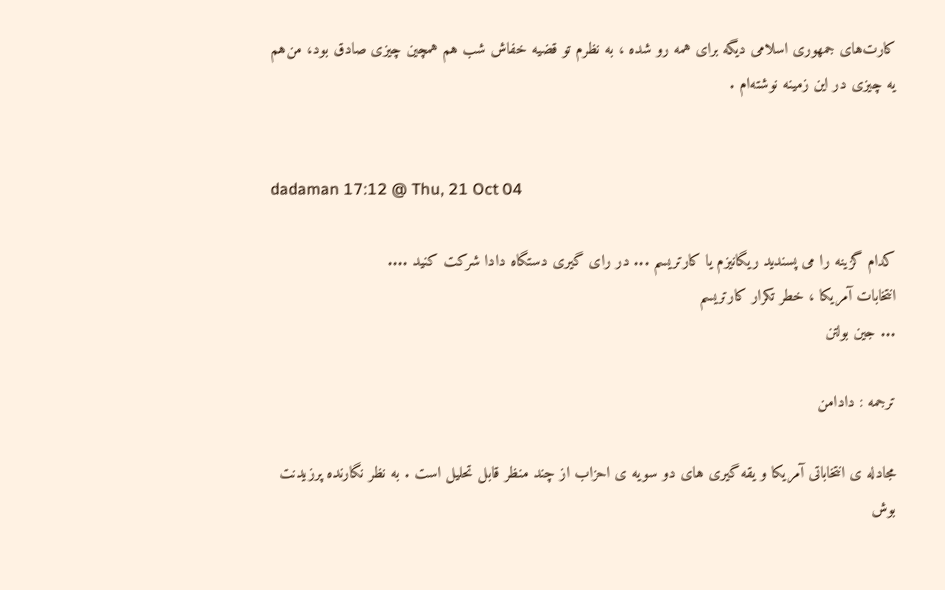کارت‌های جمهوری اسلامی دیگه برای همه رو شده ، به نظرم تو قضیه خفاش شب هم همچین چیزی صادق بود، من‌هم یه چیزی در این زمینه نوشته‌ام .


dadaman 17:12 @ Thu, 21 Oct 04

کدام گزینه را می پسندید ریگانیزم یا کارتریسم ... در رای گیری دستگاه دادا شرکت کنید ....
انتخابات آمریکا ، خطر تکرار کارتریسم
... جین بولتن

ترجمه : دادامن

مجادله ی انتخاباتی آمریکا و یقه گیری های دو سویه ی احزاب از چند منظر قابل تحلیل است . به نظر نگارنده پرزیدنت بوش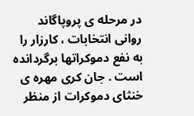در مرحله ی پروپاگاند روانی انتخابات ، کارزار را به نفع دموکراتها برگردانده است . جان کری مهره ی خنثای دموکرات از منظر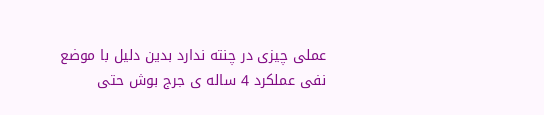عملی چیزی در چنته ندارد بدین دلیل با موضع نفی عملکرد 4 ساله ی جرج بوش حتی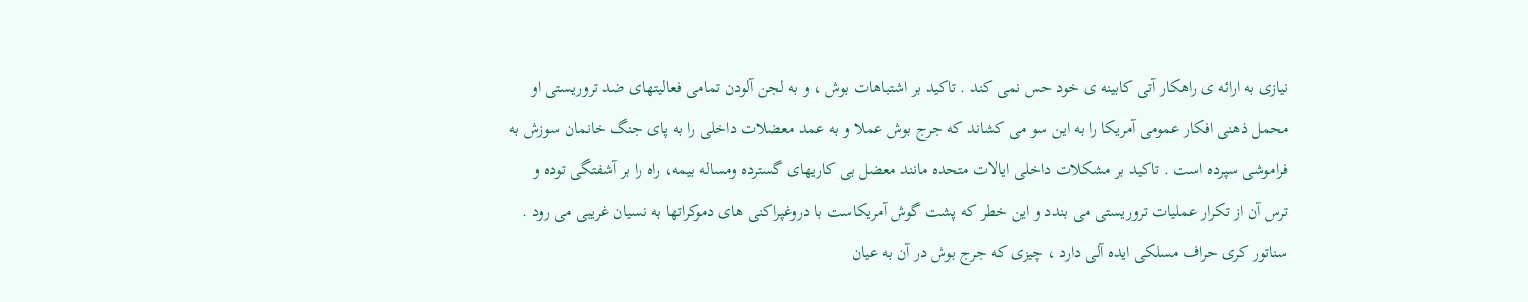نیازی به ارائه ی راهکار آتی کابینه ی خود حس نمی کند . تاکید بر اشتباهات بوش ، و به لجن آلودن تمامی فعالیتهای ضد تروریستی او محمل ذهنی افکار عمومی آمریکا را به این سو می کشاند که جرج بوش عملا و به عمد معضلات داخلی را به پای جنگ خانمان سوزش به فراموشی سپرده است . تاکید بر مشکلات داخلی ایالات متحده مانند معضل بی کاریهای گسترده ومساله بیمه، راه را بر آشفتگی توده و ترس آن از تکرار عملیات تروریستی می بندد و این خطر که پشت گوش آمریکاست با دروغپراکنی های دموکراتها به نسیان غریبی می رود . سناتور کری حراف مسلکی ایده آلی دارد ، چیزی که جرج بوش در آن به عیان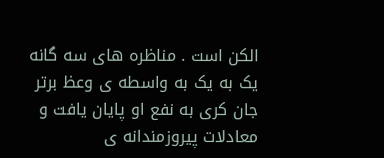الکن است . مناظره های سه گانه یک به یک به واسطه ی وعظ برتر جان کری به نفع او پایان یافت و معادلات پیروزمندانه ی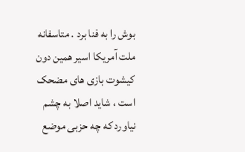بوش را به فنا برد . متاسفانه ملت آمریکا اسیر همین دون کیشوت بازی های مضحک است ، شاید اصلا به چشم نیاورد که چه حزبی موضع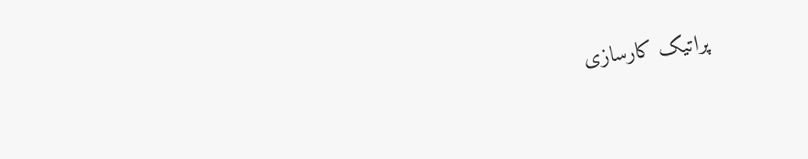پراتیک کارسازی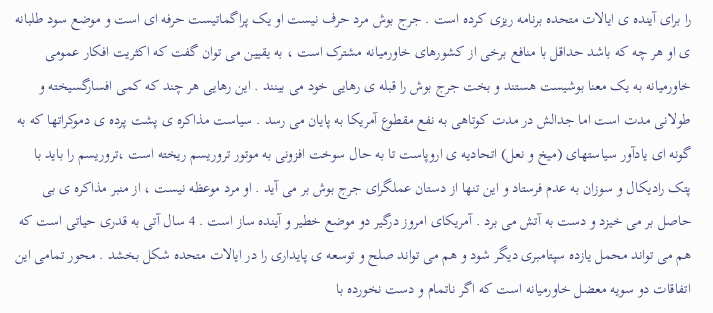را برای آینده ی ایالات متحده برنامه ریزی کرده است . جرج بوش مرد حرف نیست او یک پراگماتیست حرفه ای است و موضع سود طلبانه ی او هر چه که باشد حداقل با منافع برخی از کشورهای خاورمیانه مشترک است ، به یقیین می توان گفت که اکثریت افکار عمومی خاورمیانه به یک معنا بوشیست هستند و بخت جرج بوش را قبله ی رهایی خود می بینند . این رهایی هر چند که کمی افسارگسیخته و طولانی مدت است اما جدالش در مدت کوتاهی به نفع مقطوع آمریکا به پایان می رسد . سیاست مذاکره ی پشت پرده ی دموکراتها که به گونه ای یادآور سیاستهای (میخ و نعل) اتحادیه ی اروپاست تا به حال سوخت افزونی به موتور تروریسم ریخته است ،تروریسم را باید با پتک رادیکال و سوزان به عدم فرستاد و این تنها از دستان عملگرای جرج بوش بر می آید . او مرد موعظه نیست ، از منبر مذاکره ی بی حاصل بر می خیزد و دست به آتش می برد . آمریکای امروز درگیر دو موضع خطیر و آینده ساز است . 4 سال آتی به قدری حیاتی است که هم می تواند محمل یازده سپتامبری دیگر شود و هم می تواند صلح و توسعه ی پایداری را در ایالات متحده شکل بخشد . محور تمامی این اتفاقات دو سویه معضل خاورمیانه است که اگر ناتمام و دست نخورده با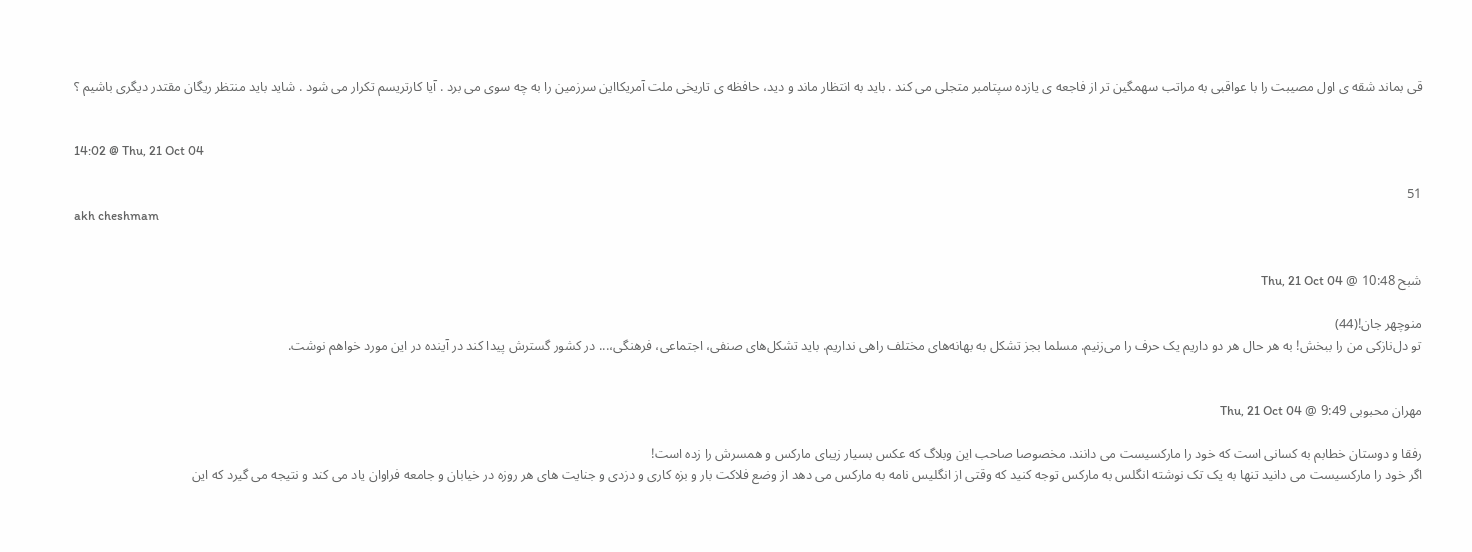قی بماند شقه ی اول مصیبت را با عواقبی به مراتب سهمگین تر از فاجعه ی یازده سپتامبر متجلی می کند . باید به انتظار ماند و دید، حافظه ی تاریخی ملت آمریکااین سرزمین را به چه سوی می برد . آیا کارتریسم تکرار می شود . شاید باید منتظر ریگان مقتدر دیگری باشیم ؟


14:02 @ Thu, 21 Oct 04

51
akh cheshmam


شبح 10:48 @ Thu, 21 Oct 04

منوچهر جان!(44)
تو دل‌نازکی من را ببخش! به هر حال هر دو داريم يک حرف را می‌زنيم. مسلما بجز تشکل به بهانه‌های مختلف راهی نداريم. بايد تشکل‌های صنفی، اجتماعی، فرهنگی،... در کشور گسترش پيدا کند در آينده در اين مورد خواهم نوشت.


مهران محبوبی 9:49 @ Thu, 21 Oct 04

رفقا و دوستان خطابم به کسانی است که خود را مارکسيست می دانند. مخصوصا صاحب اين وبلاگ که عکس بسيار زيبای مارکس و همسرش را زده است!
اگر خود را مارکسيست می دانيد تنها به يک تک نوشته انگلس به مارکس توجه کنيد که وقتی از انگليس نامه به مارکس می دهد از وضع فلاکت بار و بزه کاری و دزدی و جنايت های هر روزه در خيابان و جامعه فراوان ياد می کند و نتيجه می گيرد که اين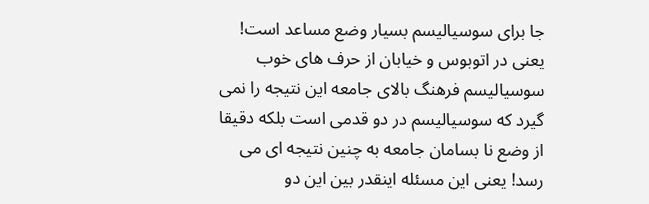جا برای سوسياليسم بسيار وضع مساعد است! يعنی در اتوبوس و خيابان از حرف های خوب سوسياليسم فرهنگ بالای جامعه اين نتيجه را نمی گيرد که سوسياليسم در دو قدمی است بلکه دقيقا از وضع نا بسامان جامعه به چنين نتيجه ای می رسد! يعنی اين مسئله اينقدر بين اين دو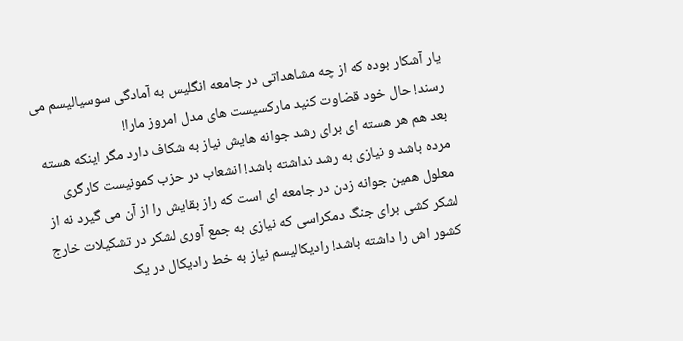يار آشکار بوده که از چه مشاهداتی در جامعه انگليس به آمادگی سوسياليسم می رسند! حال خود قضاوت کنيد مارکسيست های مدل امروز مارا!
بعد هم هر هسته ای برای رشد جوانه هايش نياز به شکاف دارد مگر اينکه هسته مرده باشد و نيازی به رشد نداشته باشد! انشعاب در حزب کمونيست کارگری معلول همين جوانه زدن در جامعه ای است که راز بقايش را از آن می گيرد نه از لشکر کشی برای جنگ دمکراسی که نيازی به جمع آوری لشکر در تشکيلات خارج کشور اش را داشته باشد! راديکاليسم نياز به خط راديکال در يک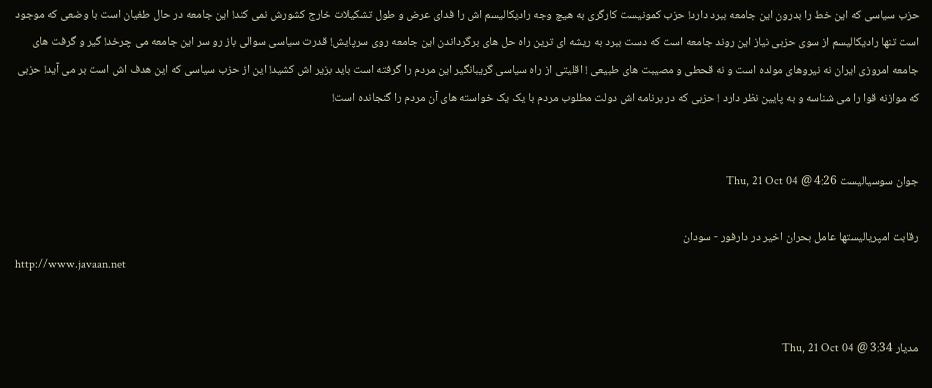حزب سياسی که اين خط را بدرون اين جامعه ببرد دارد! حزب کمونيست کارگری به هيچ وجه راديکاليسم اش را فدای عرض و طول تشکيلات خارج کشورش نمی کند! اين جامعه در حال طغيان است با وضعی که موجود است تنها راديکاليسم از سوی حزبی نياز اين روند جامعه است که دست ببرد به ريشه ای ترين راه حل های برگرداندن اين جامعه روی سرپايش! قدرت سياسی سوالی باز رو سر اين جامعه می چرخد! گير و گرفت های جامعه امروزی ايران نه نيروهای مولده است و نه قحطی و مصيبت های طبيعی ! اقليتی از راه سياسی گريبانگير اين مردم را گرفته است بايد بزير اش کشيد! اين از حزب سياسی که اين هدف اش است بر می آيد! حزبی که موازنه قوا را می شناسه و به پايين نظر دارد ! حزبی که در برنامه اش دولت مطلوب مردم با يک يک خواسته های آن مردم را گنجانده است!


جوان سوسياليست 4:26 @ Thu, 21 Oct 04

رقابت امپرياليستها عامل بحران اخير در دارفور - سودان
http://www.javaan.net


مديار 3:34 @ Thu, 21 Oct 04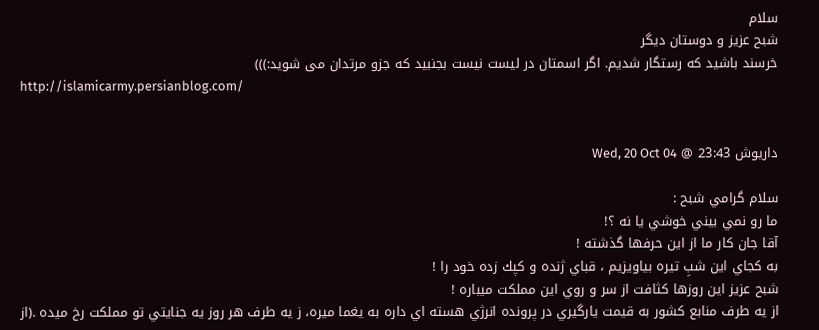سلام
شبح عزيز و دوستان ديگر
خرسند باشيد که رستگار شديم. اگر اسمتان در ليست نيست بجنبيد که جزو مرتدان می شويد:)))
http://islamicarmy.persianblog.com/


داريوش 23:43 @ Wed, 20 Oct 04

سلام گرامي شبح :
ما رو نمي بيني خوشي يا نه ؟!
آقا جان كار ما از اين حرفها گذشته !
به كجاي اين شبِ تيره بياويزيم ، قباي ژنده و كپك زده خود را !
شبح عزيز اين روزها كثافت از سر و روي اين مملكت ميباره !
از يه طرف منابع كشور به قيمت يارگيري در پرونده انرژي هسته اي داره به يغما ميره، ز يه طرف هر روز يه جنايتي تو مملكت رخ ميده .(از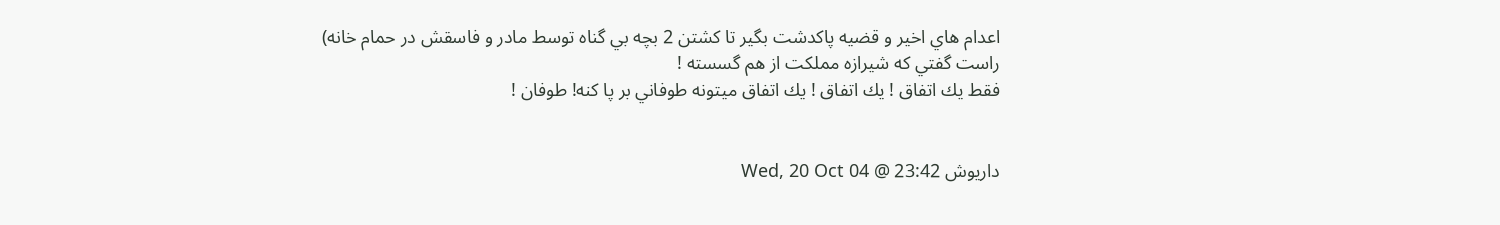اعدام هاي اخير و قضيه پاكدشت بگير تا كشتن 2 بچه بي گناه توسط مادر و فاسقش در حمام خانه)
راست گفتي كه شيرازه مملكت از هم گسسته !
فقط يك اتفاق ! يك اتفاق ! يك اتفاق ميتونه طوفاني بر پا كنه! طوفان !


داريوش 23:42 @ Wed, 20 Oct 04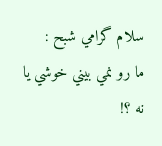سلام گرامي شبح :
ما رو نمي بيني خوشي يا نه ؟!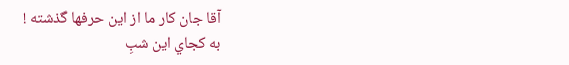آقا جان كار ما از اين حرفها گذشته !
به كجاي اين شبِ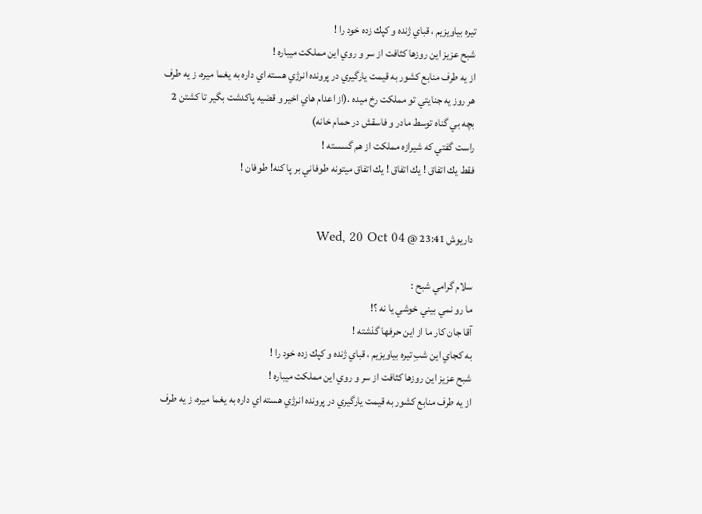تيره بياويزيم ، قباي ژنده و كپك زده خود را !
شبح عزيز اين روزها كثافت از سر و روي اين مملكت ميباره !
از يه طرف منابع كشور به قيمت يارگيري در پرونده انرژي هسته اي داره به يغما ميره، ز يه طرف هر روز يه جنايتي تو مملكت رخ ميده .(از اعدام هاي اخير و قضيه پاكدشت بگير تا كشتن 2 بچه بي گناه توسط مادر و فاسقش در حمام خانه)
راست گفتي كه شيرازه مملكت از هم گسسته !
فقط يك اتفاق ! يك اتفاق ! يك اتفاق ميتونه طوفاني بر پا كنه! طوفان !


داريوش 23:41 @ Wed, 20 Oct 04

سلام گرامي شبح :
ما رو نمي بيني خوشي يا نه ؟!
آقا جان كار ما از اين حرفها گذشته !
به كجاي اين شبِ تيره بياويزيم ، قباي ژنده و كپك زده خود را !
شبح عزيز اين روزها كثافت از سر و روي اين مملكت ميباره !
از يه طرف منابع كشور به قيمت يارگيري در پرونده انرژي هسته اي داره به يغما ميره، ز يه طرف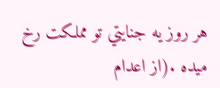هر روز يه جنايتي تو مملكت رخ ميده .(از اعدام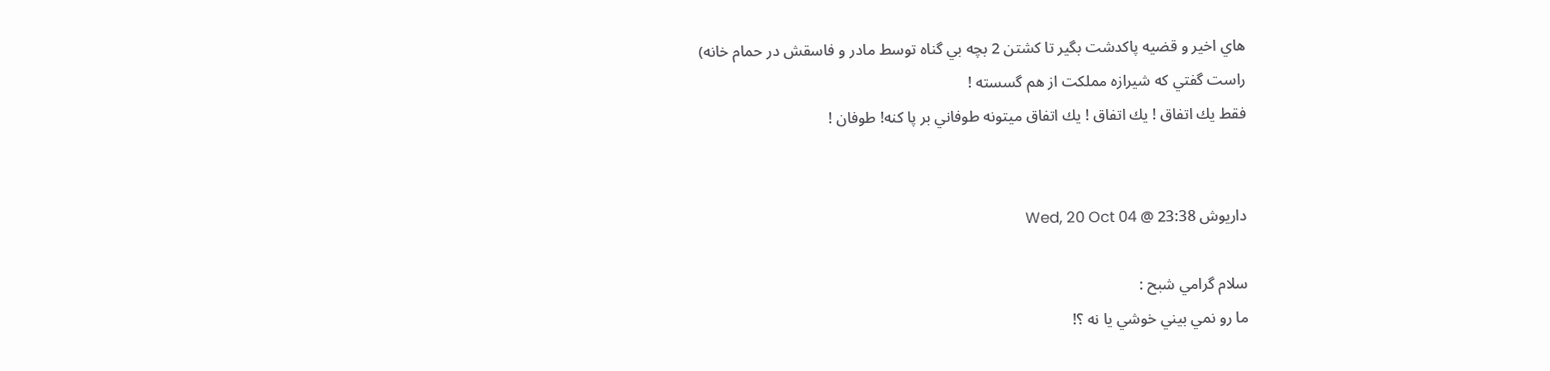هاي اخير و قضيه پاكدشت بگير تا كشتن 2 بچه بي گناه توسط مادر و فاسقش در حمام خانه)
راست گفتي كه شيرازه مملكت از هم گسسته !
فقط يك اتفاق ! يك اتفاق ! يك اتفاق ميتونه طوفاني بر پا كنه! طوفان !


داريوش 23:38 @ Wed, 20 Oct 04

سلام گرامي شبح :
ما رو نمي بيني خوشي يا نه ؟!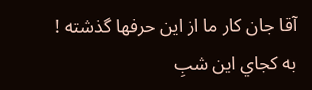آقا جان كار ما از اين حرفها گذشته !
به كجاي اين شبِ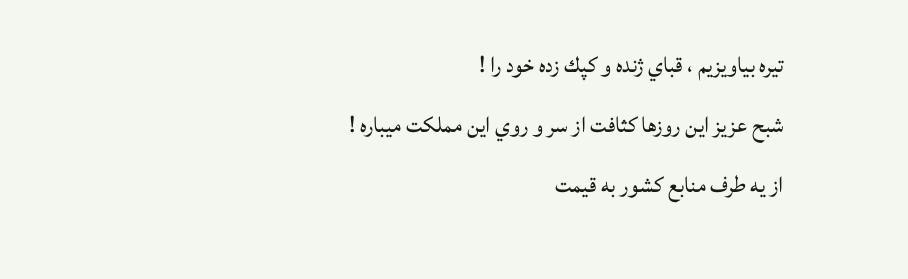تيره بياويزيم ، قباي ژنده و كپك زده خود را !
شبح عزيز اين روزها كثافت از سر و روي اين مملكت ميباره !
از يه طرف منابع كشور به قيمت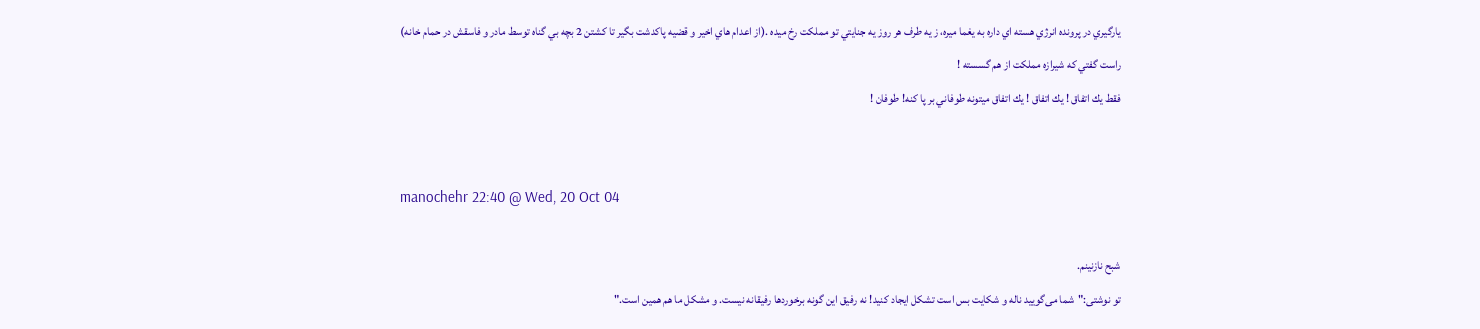يارگيري در پرونده انرژي هسته اي داره به يغما ميره، ز يه طرف هر روز يه جنايتي تو مملكت رخ ميده .(از اعدام هاي اخير و قضيه پاكدشت بگير تا كشتن 2 بچه بي گناه توسط مادر و فاسقش در حمام خانه)
راست گفتي كه شيرازه مملكت از هم گسسته !
فقط يك اتفاق ! يك اتفاق ! يك اتفاق ميتونه طوفاني بر پا كنه! طوفان !


manochehr 22:40 @ Wed, 20 Oct 04

شبح نازنينم.
تو نوشتی:"شما می‌گوييد ناله و شکايت بس است تشکل ايجاد کنيد! نه رفيق اين گونه برخوردها رفيقانه نيست. و مشکل ما هم همين است."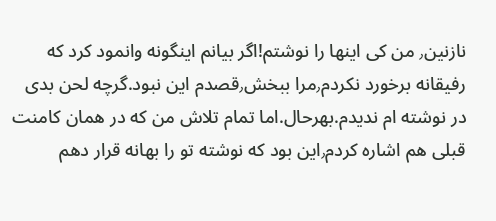نازنین٫ من کی اینها را نوشتم!اگر بیانم اینگونه وانمود کرد که رفیقانه برخورد نکردم٫مرا ببخش٫قصدم این نبود.گرچه لحن بدی در نوشته ام ندیدم.بهرحال.اما تمام تلاش من که در همان کامنت قبلی هم اشاره کردم٫اين بود که نوشته تو را بهانه قرار دهم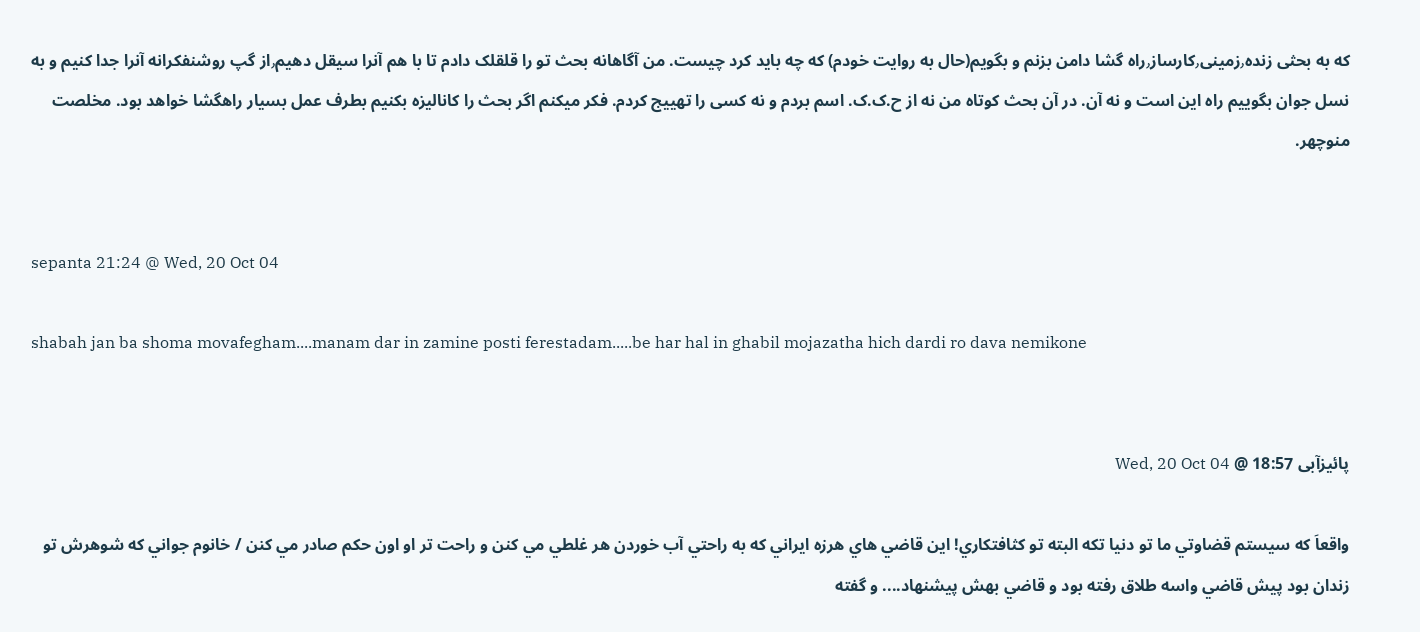که به بحثی زنده٫زمينی٫کارساز٫راه گشا دامن بزنم و بگويم(حال به روايت خودم) که چه بايد کرد چيست. من آگاهانه بحث تو را قلقلک دادم تا با هم آنرا سيقل دهيم٫از گپ روشنفکرانه آنرا جدا کنيم و به نسل جوان بگوييم راه اين است و نه آن. در آن بحث کوتاه من نه از ح.ک.ک. اسم بردم و نه کسی را تهيیج کردم. فکر ميکنم اگر بحث را کاناليزه بکنيم بطرف عمل بسيار راهگشا خواهد بود. مخلصت منوچهر.


sepanta 21:24 @ Wed, 20 Oct 04

shabah jan ba shoma movafegham....manam dar in zamine posti ferestadam.....be har hal in ghabil mojazatha hich dardi ro dava nemikone


پائیزآبی 18:57 @ Wed, 20 Oct 04

واقعاَ كه سيستم قضاوتي ما تو دنيا تكه البته تو كثافتكاري! اين قاضي هاي هرزه ايراني كه به راحتي آب خوردن هر غلطي مي كنن و راحت تر او اون حكم صادر مي كنن / خانوم جواني كه شوهرش تو زندان بود پيش قاضي واسه طلاق رفته بود و قاضي بهش پيشنهاد.... و گفته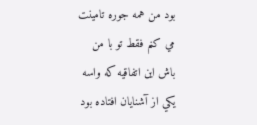بود من همه جوره تامينت مي كنم فقط تو با من باش اين اتفاقيه كه واسه يكي از آشنايان افتاده بود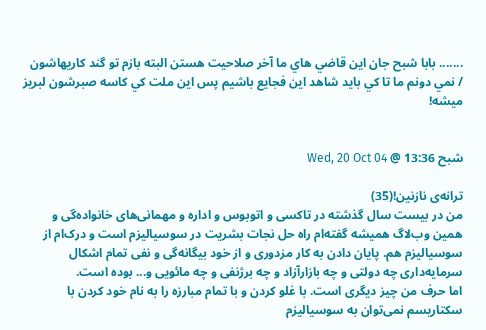....... بابا شبح جان اين قاضي هاي ما آخر صلاحيت هستن البته بازم تو گند كاريهاشون / نمي دونم ما تا كي بايد شاهد اين فجايع باشيم پس اين ملت كي كاسه صبرشون لبريز ميشه!


شبح 13:36 @ Wed, 20 Oct 04

ترانه‌ی نازنين!(35)
من در بيست سال گذشته در تاکسی و اتوبوس و اداره و مهمانی‌های خانواده‌گی و همين وب‌لاگ هميشه گفته‌ام راه حل نجات بشريت در سوسياليزم است و درک‌ام از سوسياليزم هم. پايان دادن به کار مزدوری و از خود بيگانه‌گی و نفی تمام اشکال سرمايه‌داری چه دولتی و چه بازارآزاد و چه برژنفی و چه مائویی و... بوده است.
اما حرف من چيز ديگری است. با غلو کردن و با تمام مبارزه را به نام خود کردن با سکتاريسم نمی‌توان به سوسياليزم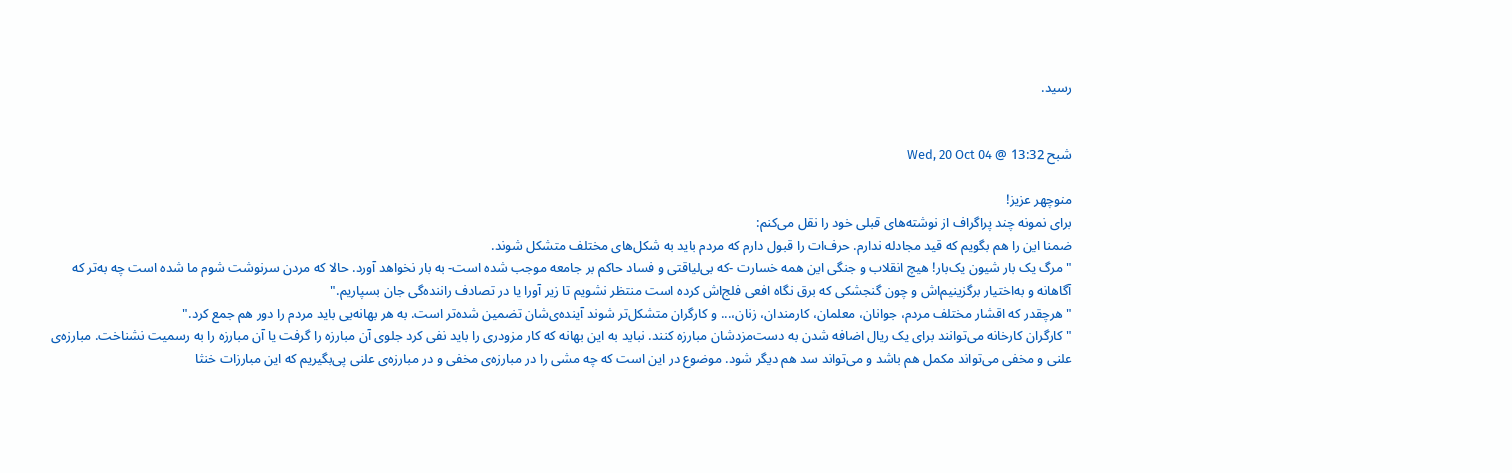رسيد.


شبح 13:32 @ Wed, 20 Oct 04

منوچهر عزيز!
برای نمونه چند پراگراف از نوشته‌های قبلی خود را نقل می‌کنم:
ضمنا اين را هم بگويم که قيد مجادله ندارم. حرف‌ات را قبول دارم که مردم بايد به شکل‌های مختلف متشکل شوند.
" مرگ يک بار شيون يک‌بار! هيچ انقلاب و جنگی اين همه خسارت -که بی‌لياقتی و فساد حاکم بر جامعه موجب شده است- به بار نخواهد آورد. حالا که مردن سرنوشت شوم ما شده است چه به‌تر که آگاهانه و به‌اختيار برگزينيم‌اش و چون گنجشکی که برق نگاه افعی فلج‌اش کرده است منتظر نشويم تا زير آورا يا در تصادف راننده‌گی جان بسپاريم."
"هرچقدر که اقشار مختلف مردم، جوانان، معلمان، کارمندان، زنان،... و کارگران متشکل‌تر شوند آينده‌ی‌شان تضمين شده‌تر است. به هر بهانه‌یی بايد مردم را دور هم جمع کرد."
" کارگران کارخانه می‌توانند برای يک ريال اضافه شدن به دست‌مزدشان مبارزه کنند. نبايد به اين بهانه که کار مزودری را بايد نفی کرد جلوی آن مبارزه را گرفت يا آن مبارزه را به رسميت نشناخت. مبارزه‌ی علنی و مخفی می‌تواند مکمل هم باشد و می‌تواند سد هم ديگر شود. موضوع در اين است که چه مشی را در مبارزه‌ی مخفی و در مبارزه‌ی علنی پی‌بگيريم که اين مبارزات خنثا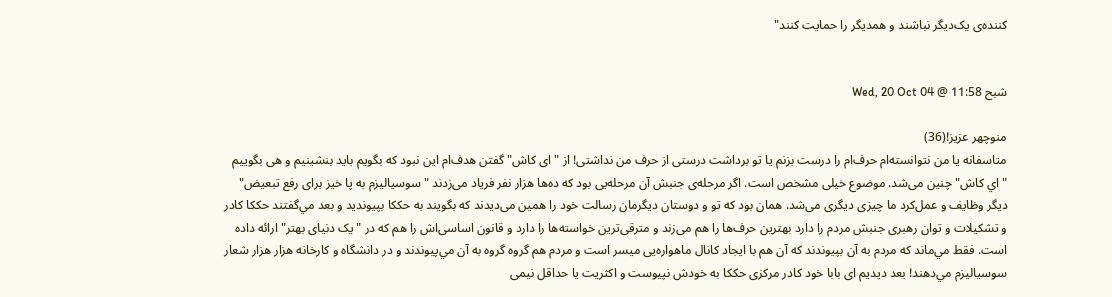کننده‌ی يک‌ديگر نباشند و همديگر را حمايت کنند"


شبح 11:58 @ Wed, 20 Oct 04

منوچهر عزيز!(36)
متاسفانه يا من نتوانسته‌ام حرف‌ام را درست بزنم يا تو برداشت درستی از حرف من نداشتی! از "ای کاش" گفتن هدف‌ام اين نبود که بگويم بايد بنشينيم و هی بگوييم "اي کاش" چنين می‌شد. موضوع خيلی مشخص است. اگر مرحله‌ی جنبش آن مرحله‌یی بود که ده‌ها هزار نفر فرياد می‌زدند "سوسياليزم به پا خيز برای رفع تبعيض" ديگر وظايف و عمل‌کرد ما چيزی ديگری می‌شد. همان بود که تو و دوستان ديگرمان رسالت خود را همين می‌ديدند که بگويند به حککا بپيونديد و بعد مي‌گفتند حککا کادر و تشکيلات و توان رهبری جنبش مردم را دارد بهترين حرف‌ها را هم می‌زند و مترقی‌ترين خواسته‌ها را دارد و قانون اساسی‌اش را هم که در "يک دنيای بهتر" ارائه داده است. فقط مي‌ماند که مردم به آن بپيوندند که آن هم با ايجاد کانال ماهواره‌یی ميسر است و مردم هم گروه گروه به آن مي‌پيوندند و در دانشگاه و کارخانه هزار هزار شعار سوسياليزم مي‌دهند! بعد ديديم ای بابا خود کادر مرکزی حککا به خودش نپيوست و اکثريت يا حداقل نيمی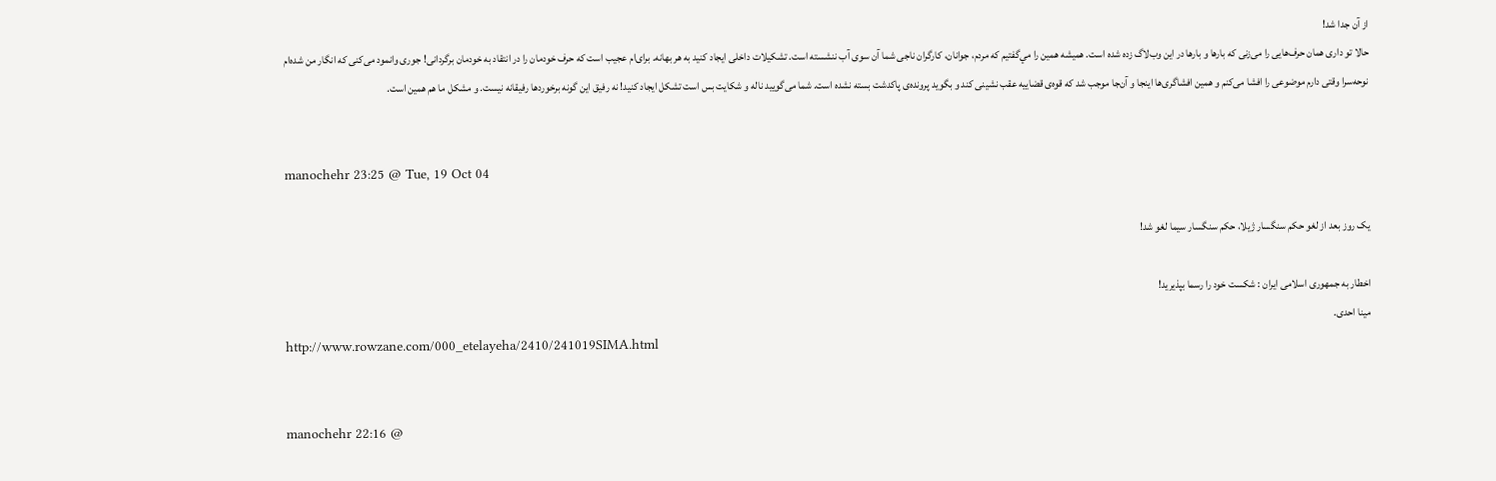از آن جدا شد!
حالا تو داری همان حرف‌هایی را می‌زنی که بارها و بارها در اين وب‌لاگ زده شده است. هميشه همين را مي‌گفتيم که مردم، جوانان، کارگران ناجی شما آن سوی آب ننشسته است. تشکيلات داخلی ايجاد کنيد به هر بهانه. برای‌ام عجيب است که حرف خودمان را در انتقاد به خودمان برگردانی! جوری وانمود می‌کنی که انگار من شده‌ام نوحه‌‌سرا وقتی دارم موضوعی را افشا می‌کنم و همين افشاگری‌ها اينجا و آن‌جا موجب شد که قوه‌ی قضاييه عقب نشينی کند و بگويد پرونده‌ی پاکدشت بسته نشده است. شما می‌گوييد ناله و شکايت بس است تشکل ايجاد کنيد! نه رفيق اين گونه برخوردها رفيقانه نيست. و مشکل ما هم همين است.


manochehr 23:25 @ Tue, 19 Oct 04

يک روز بعد از لغو حکم سنگسار ژيلا، حکم سنگسار سيما لغو شد!

اخطار به جمهورى اسلامى ايران : شکست خود را رسما بپذيريد!
مينا احدی.
http://www.rowzane.com/000_etelayeha/2410/241019SIMA.html


manochehr 22:16 @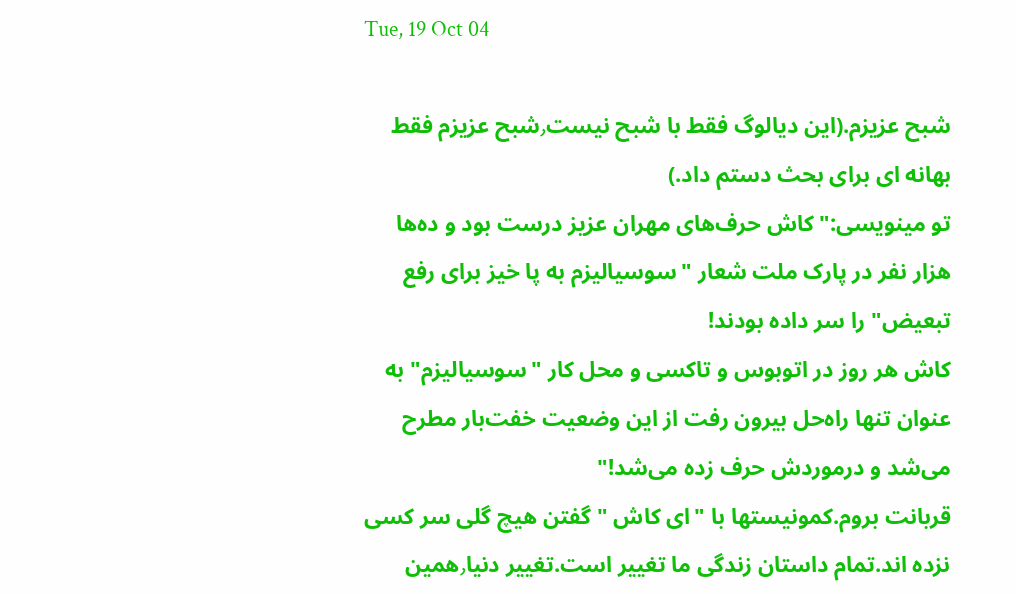Tue, 19 Oct 04

شبح عزیزم.(این دیالوگ فقط با شبح نیست٫شبح عزیزم فقط بهانه ای برای بحث دستم داد.)
تو مینویسی:"کاش حرف‌های مهران عزيز درست بود و ده‌ها هزار نفر در پارک ملت شعار "سوسياليزم به پا خيز برای رفع تبعيض" را سر داده بودند!
کاش هر روز در اتوبوس و تاکسی و محل کار "سوسياليزم" به عنوان تنها راه‌حل بيرون رفت از اين وضعيت خفت‌بار مطرح می‌شد و درموردش حرف زده می‌شد!"
قربانت بروم.کمونیستها با "ای کاش " گفتن هیچ گلی سر کسی نزده اند.تمام داستان زندگی ما تغییر است.تغییر دنیا٫همین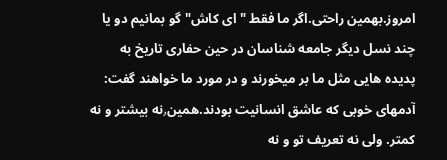امروز.بهمین راحتی.اگر ما فقط "ای کاش" گو بمانیم دو یا چند نسل دیگر جامعه شناسان در حین حفاری تاریخ به پدیده هایی مثل ما بر میخورند و در مورد ما خواهند گفت: آدمهای خوبی که عاشق انسانیت بودند.همین٫نه بیشتر و نه کمتر. ولی نه تعریف تو و نه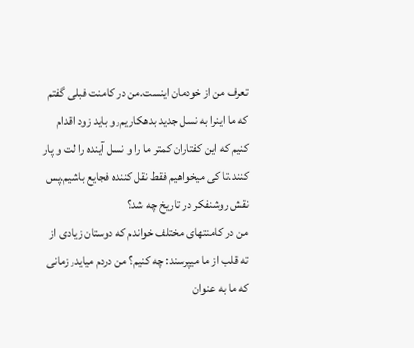تعرف من از خودمان اینست.من در کامنت فبلی گفتم که ما اینرا به نسل جدید بدهکاریم٫و باید زود اقدام کنیم که این کفتاران کمتر ما را و نسل آینده را لت و پار کنند.تا کی میخواهیم فقط نقل کننده فجایع باشیم.پس نقش روشنفکر در تاریخ چه شد؟
من در کامنتهای مختلف خواندم که دوستان زیادی از ته قلب از ما میپرسند: چه کنیم؟ من دردم میاید٫زمانی که ما به عنوان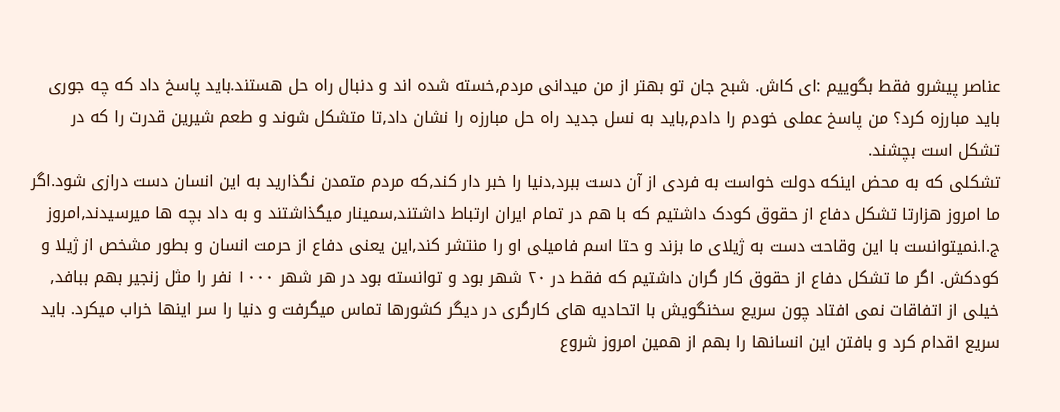عناصر پیشرو فقط بگوییم :ای کاش. شبح جان تو بهتر از من میدانی مردم٫خسته شده اند و دنبال راه حل هستند.باید پاسخ داد که چه جوری باید مبارزه کرد؟ من پاسخ عملی خودم را دادم٫بايد به نسل جديد راه حل مبارزه را نشان داد٫تا متشکل شوند و طعم شيرين قدرت را که در تشکل است بچشند.
تشکلی که به محض اینکه دولت خواست به فردی از آن دست ببرد٫دنیا را خبر دار کند٫که مردم متمدن نگذارید به این انسان دست درازی شود.اگر ما امروز هزارتا تشکل دفاع از حقوق کودک داشتیم که با هم در تمام ایران ارتباط داشتند٫سمینار میگذاشتند و به داد بچه ها میرسیدند٫امروز ج.ا.نمیتوانست با این وقاحت دست به ژیلای ما بزند و حتا اسم فامیلی او را منتشر کند٫این یعنی دفاع از حرمت انسان و بطور مشخص از ژیلا و کودکش. اگر ما تشکل دفاع از حقوق کار گران داشتیم که فقط در ۲۰ شهر بود و توانسته بود در هر شهر ۱۰۰۰ نفر را مثل زنجیر بهم ببافد٫ خیلی از اتفاقات نمی افتاد چون سریع سخنگویش با اتحادیه های کارگری در دیگر کشورها تماس میگرفت و دنیا را سر اینها خراب میکرد. باید سریع اقدام کرد و بافتن این انسانها را بهم از همین امروز شروع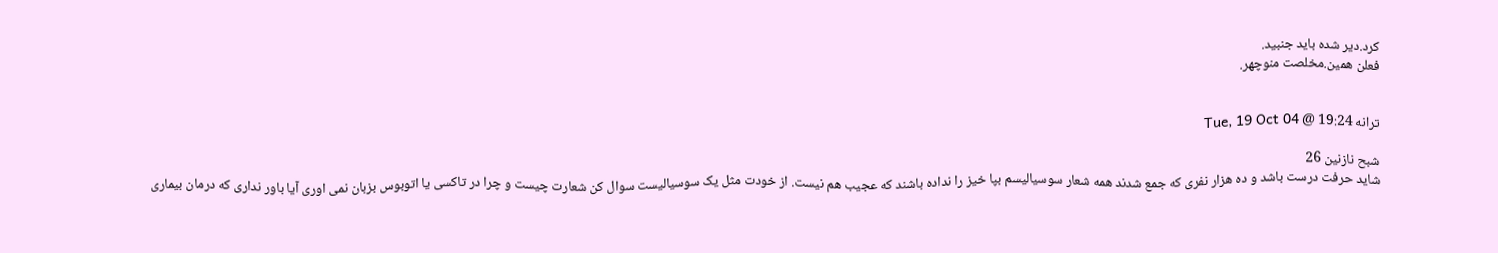کرد.دیر شده باید جنبید.
فعلن همين.مخلصت منوچهر.


ترانه 19:24 @ Tue, 19 Oct 04

شبح نازنین 26
شاید حرفت درست باشد و ده هزار نفری که جمع شدند همه شعار سوسیالیسم بپا خیز را نداده باشند که عجیب هم نیست. از خودت مثل یک سوسیالیست سوال کن شعارت چیست و چرا در تاکسی یا اتوبوس بزبان نمی اوری آیا باور نداری که درمان بیماری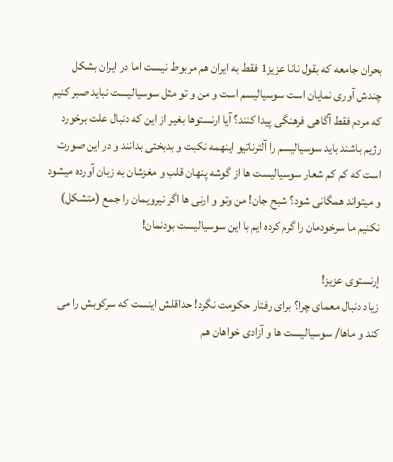بحران جامعه که بقول نانا عزیز1 فقط به ایران هم مربوط نیست اما در ایران بشکل چندش آوری نمایان است سوسیالیسم است و من و تو مثل سوسیالیست نباید صبر کنیم که مردم فقط آگاهی فرهنگی پیدا کنند؟ آیا ارنستوها بغیر از این که دنبال علت برخورد رژیم باشند باید سوسیالیسم را آلترناتیو اینهمه نکبت و بدبختی بدانند و در این صورت است که کم کم شعار سوسیالیست ها از گوشه پنهان قلب و مغزشان به زبان آورده میشود و میتواند همگانی شود؟ شبح جان! من وتو و ارنی ها اگر نیرویمان را جمع (متشکل) نکنیم ما سرخودمان را گرم کرده ایم با این سوسیالیست بودنمان!

إرنستوی عزیز!
زیاد دنبال معمای چرا؟ برای رفتار حکومت نگرد! حداقلش اینست که سرکوبش را می کند و ماها/ سوسیالیست ها و آزادی خواهان هم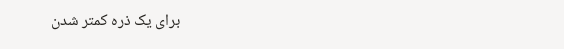برای یک ذره کمتر شدن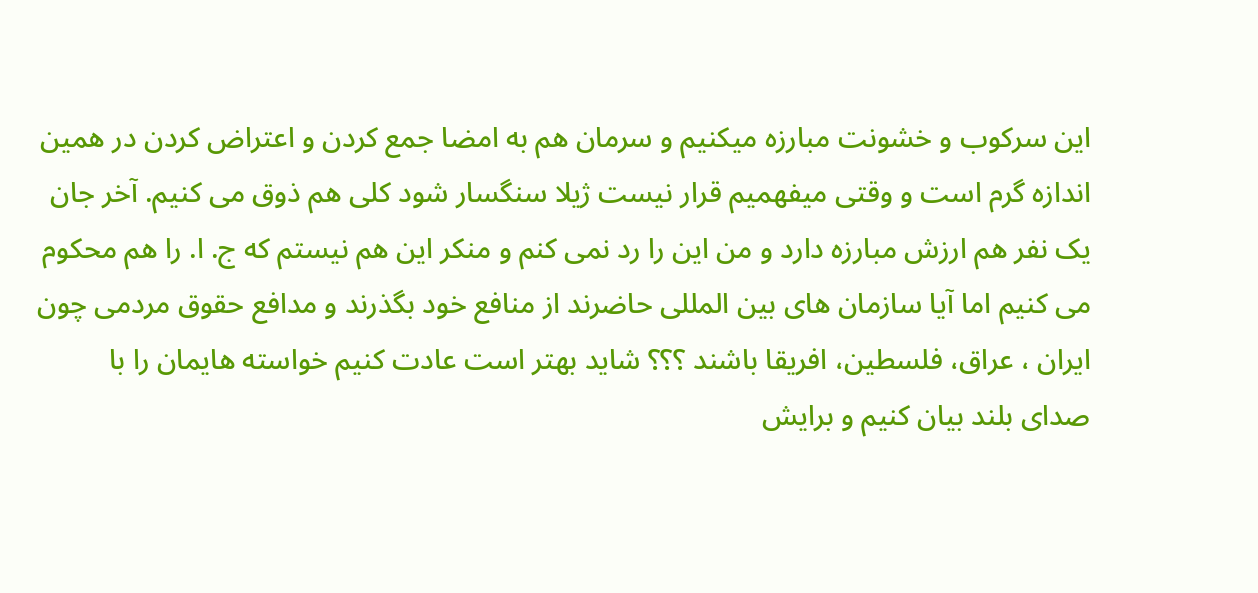این سرکوب و خشونت مبارزه میکنیم و سرمان هم به امضا جمع کردن و اعتراض کردن در همین اندازه گرم است و وقتی میفهمیم قرار نیست ژیلا سنگسار شود کلی هم ذوق می کنیم. آخر جان یک نفر هم ارزش مبارزه دارد و من این را رد نمی کنم و منکر این هم نیستم که ج. ا. را هم محکوم می کنیم اما آیا سازمان های بین المللی حاضرند از منافع خود بگذرند و مدافع حقوق مردمی چون ایران ، عراق، فلسطین، افریقا باشند ؟؟؟ شاید بهتر است عادت کنیم خواسته هایمان را با صدای بلند بیان کنیم و برایش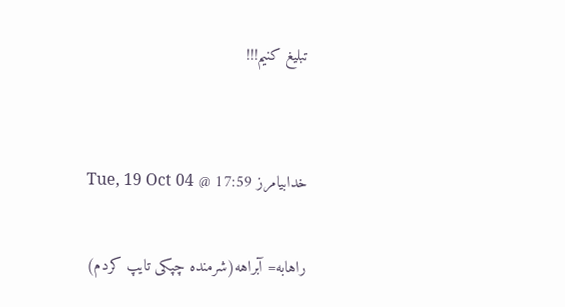تبلیغ کنیم!!!


خدابيامرز 17:59 @ Tue, 19 Oct 04

راهابه= آبراهه(شرمنده چپکی تایپ کردم)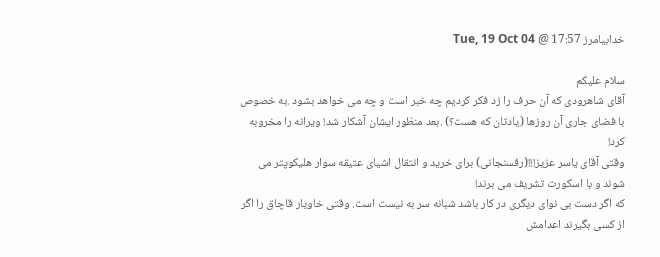خدابيامرز 17:57 @ Tue, 19 Oct 04

سلام عليکم
آقای شاهرودی که آن حرف را زد فکر کرديم چه خبر است و چه می خواهد بشود .به خصوص با فضای جاری آن روزها (يادتان که هست؟) .بعد منظور ايشان آشکار شد! ويرانه را مخروبه کرد!
وقتی آقای ياسر عزيز!!!(رفسنجانی) برای خريد و انتقال اشيای عتيقه سوار هليکوپتر می شوند و با اسکورت تشريف می برند!
که اگر دست بی نوای ديگری در کار باشد شبانه سر به نيست است. وقتی خاويار قاچاق را اگر از کسی بگيرند اعدامش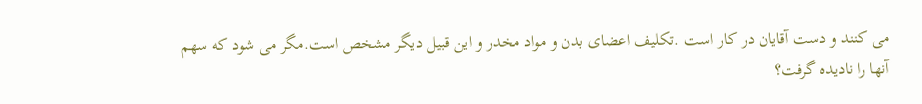می کنند و دست آقايان در کار است .تکليف اعضای بدن و مواد مخدر و اين قبيل ديگر مشخص است.مگر می شود که سهم آنها را ناديده گرفت؟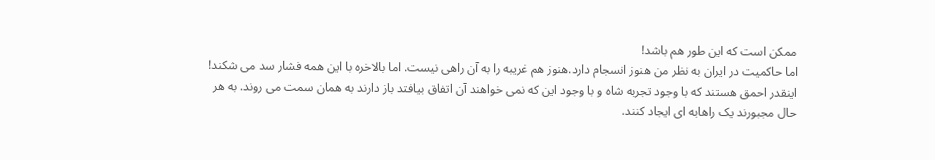ممکن است که اين طور هم باشد!
اما حاکميت در ايران به نظر من هنوز انسجام دارد.هنوز هم غريبه را به آن راهی نيست. اما بالاخره با اين همه فشار سد می شکند! اينقدر احمق هستند که با وجود تجربه شاه و با وجود اين که نمی خواهند آن اتفاق بيافتد باز دارند به همان سمت می روند. به هر حال مجبورند يک راهابه ای ايجاد کنند.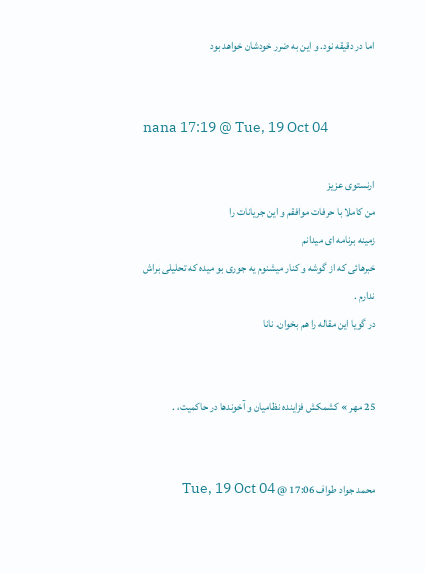اما در دقيقه نود. و اين به ضرر خودشان خواهد بود


nana 17:19 @ Tue, 19 Oct 04

ارنستوی عزيز
من کاملا با حرفات موافقم و اين جريانات را
زمينه برنامه ای ميدانم
خبرهائی که از گوشه و کنار ميشنوم يه جوری بو ميده که تحليلی براش ندارم .
در گويا اين مقاله را هم بخوان. نانا


25 مهر » کشمکش فزاينده نظاميان و آخوندها در حاکميت، .


محمد جواد طواف 17:06 @ Tue, 19 Oct 04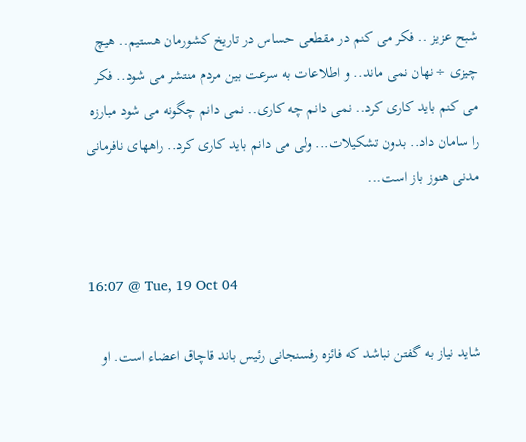شبح عزیز .. فکر می کنم در مقطعی حساس در تاریخ کشورمان هستیم.. هیچ چیزی ÷نهان نمی ماند.. و اطلاعات به سرعت بین مردم منتشر می شود.. فکر می کنم باید کاری کرد.. نمی دانم چه کاری.. نمی دانم چگونه می شود مبارزه را سامان داد.. بدون تشکیلات... ولی می دانم باید کاری کرد.. راههای نافرمانی مدنی هنوز باز است...


16:07 @ Tue, 19 Oct 04

شاید نیاز به گفتن نباشد که فائزه رفسنجانی رئیس باند قاچاق اعضاء است. او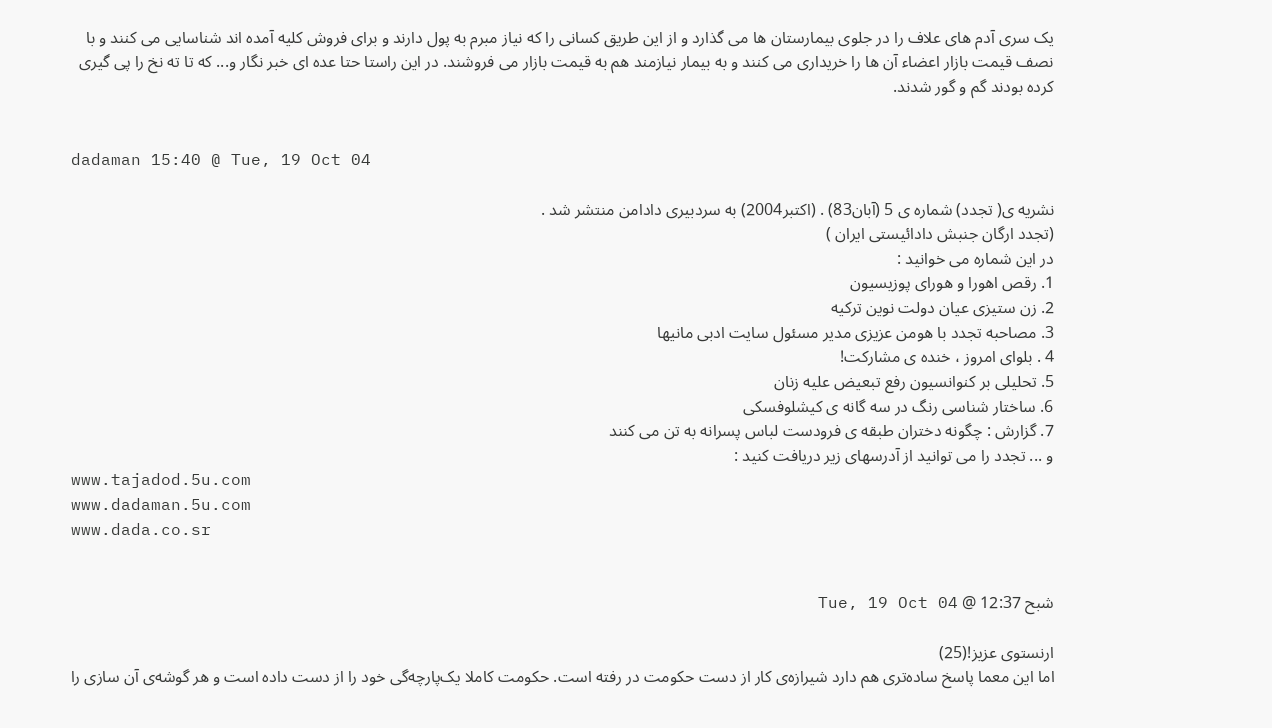یک سری آدم های علاف را در جلوی بیمارستان ها می گذارد و از این طریق کسانی را که نیاز مبرم به پول دارند و برای فروش کلیه آمده اند شناسایی می کنند و با نصف قیمت بازار اعضاء آن ها را خریداری می کنند و به بیمار نیازمند هم به قیمت بازار می فروشند. در این راستا حتا عده ای خبر نگار و... که تا ته نخ را پی گیری کرده بودند گم و گور شدند.


dadaman 15:40 @ Tue, 19 Oct 04

نشریه ی( تجدد) شماره ی 5 (آبان83) . (اکتبر2004) به سردبیری دادامن منتشر شد .
(تجدد ارگان جنبش دادائیستی ایران )
در این شماره می خوانید :
1. رقص اهورا و هورای پوزیسیون
2. زن ستیزی عیان دولت نوین ترکیه
3. مصاحبه تجدد با هومن عزیزی مدیر مسئول سایت ادبی مانیها
4 . بلوای امروز ، خنده ی مشارکت!
5. تحلیلی بر کنوانسیون رفع تبعیض علیه زنان
6. ساختار شناسی رنگ در سه گانه ی کیشلوفسکی
7. گزارش : چگونه دختران طبقه ی فرودست لباس پسرانه به تن می کنند
و ... تجدد را می توانید از آدرسهای زیر دریافت کنید :
www.tajadod.5u.com
www.dadaman.5u.com
www.dada.co.sr


شبح 12:37 @ Tue, 19 Oct 04

ارنستوی عزيز!(25)
اما اين معما پاسخ ساده‌تری هم دارد شيرازه‌ی کار از دست حکومت در رفته است. حکومت کاملا يک‌پارچه‌گی خود را از دست داده است و هر گوشه‌ی آن سازی را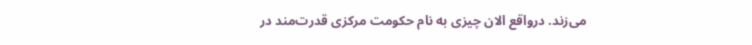می‌زند. درواقع الان چيزی به نام حکومت مرکزی قدرت‌مند در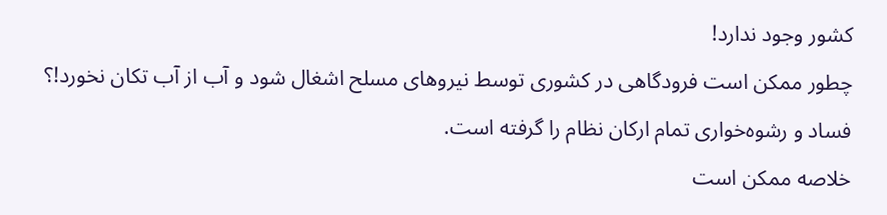کشور وجود ندارد!
چطور ممکن است فرودگاهی در کشوری توسط نيروهای مسلح اشغال شود و آب از آب تکان نخورد!؟
فساد و رشوه‌خواری تمام ارکان نظام را گرفته است.
خلاصه ممکن است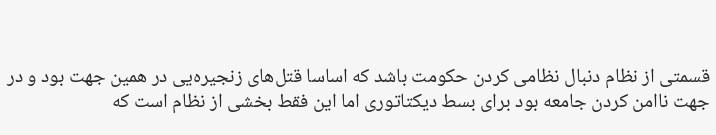قسمتی از نظام دنبال نظامی کردن حکومت باشد که اساسا قتل‌های زنجيره‌یی در همين جهت بود و در جهت ناامن کردن جامعه بود برای بسط ديکتاتوری اما اين فقط بخشی از نظام است که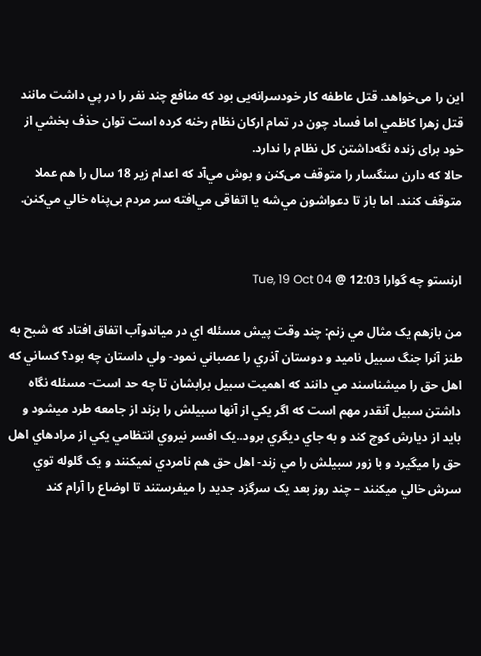اين را می‌خواهد. قتل عاطفه کار خودسرانه‌یی بود که منافع چند نفر را در پي داشت مانند قتل زهرا کاظمي اما فساد چون در تمام ارکان نظام رخنه کرده است توان حذف بخشي از خود برای زنده نگه‌داشتن کل نظام را ندارد.
حالا که دارن سنگسار را متوقف می‌کنن و بوش مي‌آد که اعدام زير 18 سال را هم عملا متوقف کنند. اما باز تا دعواشون مي‌شه يا اتفاقی مي‌افته سر مردم بی‌پناه خالي مي‌کنن.


ارنستو چه گوارا 12:03 @ Tue, 19 Oct 04

من بازهم يک مثال مي زنم: چند وقت پيش مسئله اي در مياندوآب اتفاق افتاد که شبح به طنز آنرا جنگ سبيل ناميد و دوستان آذري را عصباني نمود- ولي داستان چه بود؟ کساني که اهل حق را ميشناسند مي دانند که اهميت سبيل برابشان تا چه حد است- مسئله نگاه داشتن سبيل آنقدر مهم است که اگر يکي از آنها سبيلش را بزند از جامعه طرد ميشود و بايد از ديارش کوچ کند و به جاي ديگري برود..يک افسر نيروي انتظامي يکي از مرادهاي اهل حق را ميگيرد و با زور سبيلش را مي زند- اهل حق هم نامردي نميکنند و يک گلوله توي سرش خالي ميکنند – چند روز بعد يک سرگزد جديد را ميفرستند تا اوضاع را آرام کند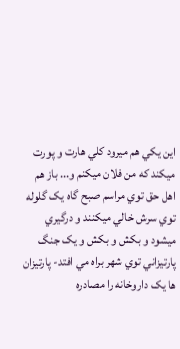اين يکي هم ميرود کلي هارت و پورت ميکند که من فلان ميکنم و... باز هم اهل حق توي مراسم صبح گاه يک گلوله توي سرش خالي ميکنند و درگيري ميشود و بکش و بکش و يک جنگ پارتيزاني توي شهر براه مي افتد- پارتيزان ها يک داروخانه را مصادره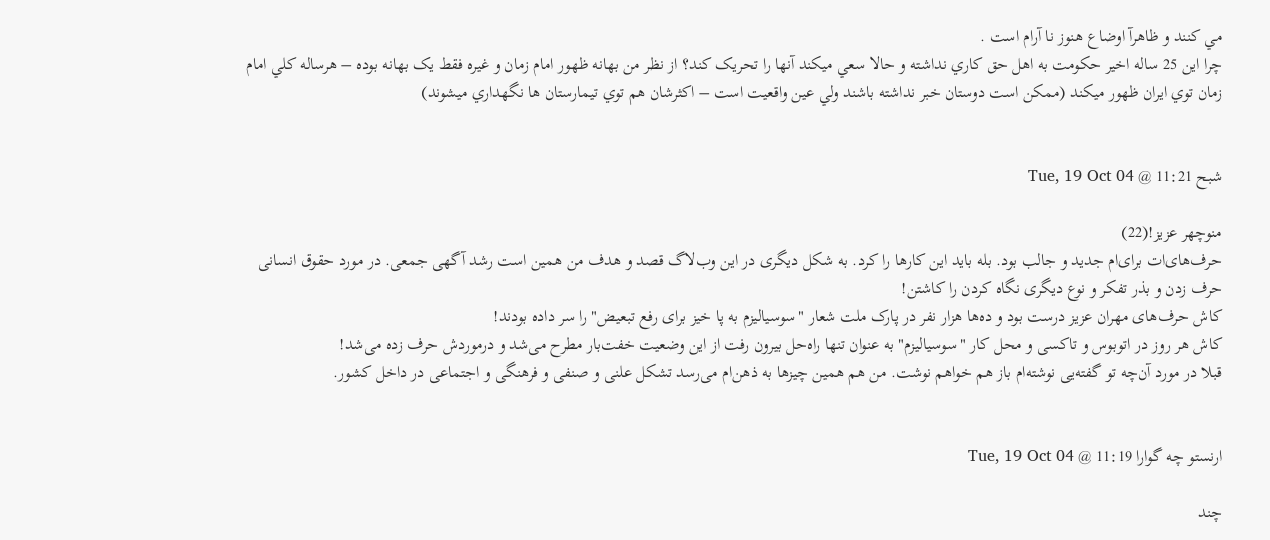مي کنند و ظاهرآ اوضاع هنوز نا آرام است .
چرا اين 25 ساله اخير حکومت به اهل حق کاري نداشته و حالا سعي ميکند آنها را تحريک کند؟ از نظر من بهانه ظهور امام زمان و غيره فقط يک بهانه بوده – هرساله کلي امام زمان توي ايران ظهور ميکند (ممکن است دوستان خبر نداشته باشند ولي عين واقعيت است – اکثرشان هم توي تيمارستان ها نگهداري ميشوند)


شبح 11:21 @ Tue, 19 Oct 04

منوچهر عزيز!(22)
حرف‌های‌ات برای‌ام جديد و جالب بود. بله بايد اين کارها را کرد. به شکل ديگری در اين وب‌لاگ قصد و هدف من همين است رشد آگهی جمعی. در مورد حقوق انسانی حرف زدن و بذر تفکر و نوع ديگری نگاه کردن را کاشتن!
کاش حرف‌های مهران عزيز درست بود و ده‌ها هزار نفر در پارک ملت شعار "سوسياليزم به پا خيز برای رفع تبعيض" را سر داده بودند!
کاش هر روز در اتوبوس و تاکسی و محل کار "سوسياليزم" به عنوان تنها راه‌حل بيرون رفت از اين وضعيت خفت‌بار مطرح می‌شد و درموردش حرف زده می‌شد!
قبلا در مورد آن‌چه تو گفته‌یی نوشته‌ام باز هم خواهم نوشت. من هم همين چيزها به ذهن‌ام می‌رسد تشکل علنی و صنفی و فرهنگی و اجتماعی در داخل کشور.


ارنستو چه گوارا 11:19 @ Tue, 19 Oct 04

چند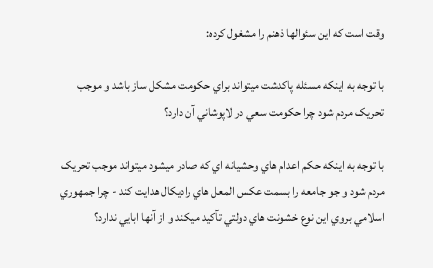وقت است که اين سئوالها ذهنم را مشغول کرده:

با توجه به اينکه مسئله پاکدشت ميتواند براي حکومت مشکل ساز باشد و موجب تحريک مردم شود چرا حکومت سعي در لاپوشاني آن دارد؟

با توجه به اينکه حکم اعدام هاي وحشيانه اي که صادر ميشود ميتواند موجب تحريک مردم شود و جو جامعه را بسمت عکس المعل هاي راديکال هدايت کند - چرا جمهوري اسلامي بروي اين نوع خشونت هاي دولتي تآکيد ميکند و از آنها ابايي ندارد؟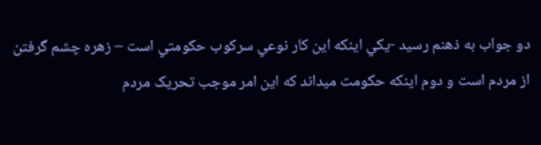دو جواب به ذهنم رسيد -يکي اينکه اين کار نوعي سرکوب حکومتي است – زهره چشم گرفتن از مردم است و دوم اينکه حکومت ميداند که اين امر موجب تحريک مردم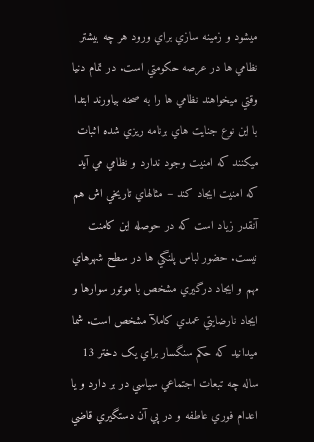ميشود و زمينه سازي براي ورود هر چه بيشتر نظامي ها در عرصه حکومتي است. در تمام دنيا وقتي ميخواهند نظامي ها را به صحنه بياورند ابتدا با اين نوع جنايت هاي برنامه ريزي شده اثبات ميکنند که امنيت وجود ندارد و نظامي مي آيد که امنيت ايجاد کند – مثالهاي تاريخي اش هم آنقدر زياد است که در حوصله اين کامنت نيست. حضور لباس پلنگي ها در سطح شهرهاي مهم و ايجاد درگيري مشخص با موتور سوارها و ايجاد نارضايتي عمدي کاملآ مشخص است. شما ميدانيد که حکم سنگسار براي يک دختر 13 ساله چه تبعات اجتماعي سياسي در بر دارد و يا اعدام فوري عاطفه و در پي آن دستگيري قاضي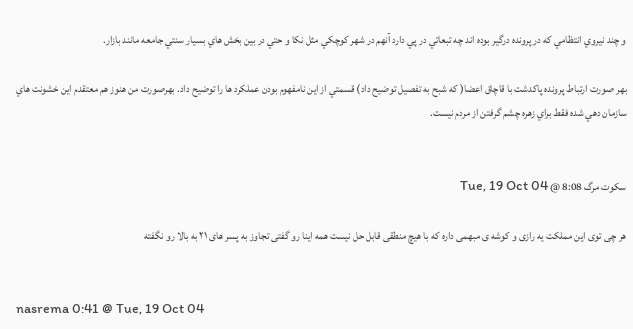و چند نيروي انتظامي که در پرونده درگير بوده اند چه تبعاتي در پي دارد آنهم در شهر کوچکي مثل نکا و حتي در بين بخش هاي بسيار سنتي جامعه مانند بازار.

بهر صورت ارتباط پرونده پاکدشت با قاچاق اعضا( که شبح به تفصيل توضيح داد) قسمتي از اين نامفهوم بودن عملکرد ها را توضيح داد. بهرصورت من هنوز هم معتقدم اين خشونت هاي سازمان دهي شده فقط براي زهره چشم گرفتن از مردم نيست.


سکوت مرگ 8:08 @ Tue, 19 Oct 04

هر چی توی این مملکت یه رازی و کوشه ی مبهمی داره که با هیچ منطقی قابل حل نیست همه اینا رو گفتی تجاوز به پسر های ۲۱ به بالا رو نگفته


nasrema 0:41 @ Tue, 19 Oct 04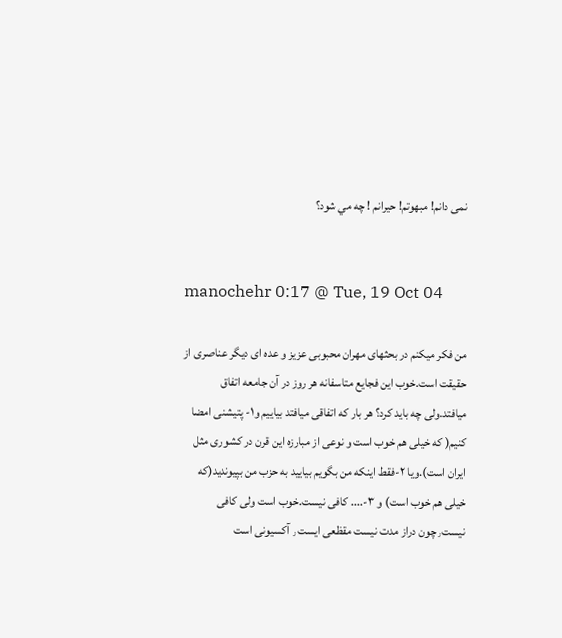نمی دانم! مبهوتم! حيرانم ! چه مي شود؟


manochehr 0:17 @ Tue, 19 Oct 04

من فکر ميکنم در بحثهای مهران محبوبی عزيز و عده ای ديگر عناصری از حقيقت است.خوب اين فجايع متاسفانه هر روز در آن جامعه اتفاق ميافتد.ولی چه بايد کرد؟ هر بار که اتفاقی ميافتد بياييم و۱- پتيشنی امضا کنيم( که خيلی هم خوب است و نوعی از مبارزه اين قرن در کشوری مثل ايران است).ویا ۲-فقط اینکه من بگویم بیایید به حزب من بپیوندید(که خیلی هم خوب است) و ۳-.... کافی نیست.خوب است ولی کافی نیست٫چون دراز مدت نیست مقظعی ایست٫ آکسیونی است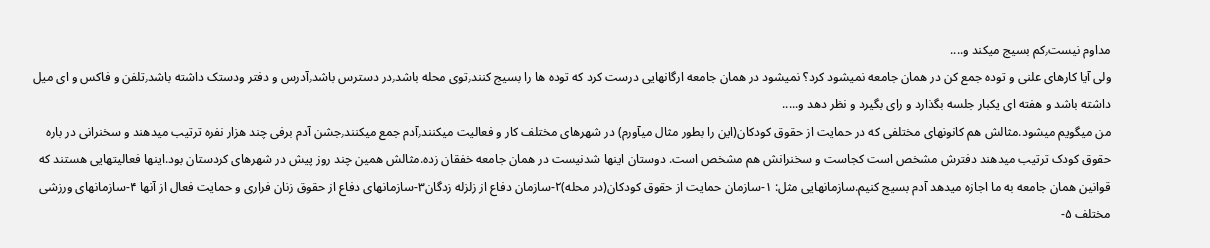مداوم نیست٫کم بسیج میکند و....
ولی آيا کارهای علنی و توده جمع کن در همان جامعه نميشود کرد؟ نميشود در همان جامعه ارگانهايی درست کرد که توده ها را بسيج کنند٫توی محله باشد٫در دسترس باشد٫آدرس و دفتر ودستک داشته باشد٫تلفن و فاکس و ای ميل داشته باشد و هفته ای يکبار جلسه بگذارد و رای بگيرد و نظر دهد و.....
من ميگويم ميشود.مثالش هم کانونهای مختلفی که در حمايت از حقوق کودکان(این را بطور مثال میآورم) در شهرهای مختلف کار و فعاليت ميکنند٫آدم جمع ميکنند٫جشن آدم برفی چند هزار نفره ترتيب ميدهند و سخنرانی در باره حقوق کودک ترتيب ميدهند دفترش مشخص است کجاست و سخنرانش هم مشخص است. دوستان اينها شدنيست در همان جامعه خفقان زده.مثالش همين چند روز پيش در شهرهای کردستان بود.اينها فعاليتهايی هستند که قوانين همان جامعه به ما اجازه ميدهد آدم بسيج کنيم.سازمانهايی مثل: ۱-سازمان حمايت از حقوق کودکان(در محله)۲-سازمان دفاع از زلزله زدگان۳-سازمانهای دفاع از حقوق زنان فراری و حمايت فعال از آنها ۴-سازمانهای ورزشی مختلف ۵-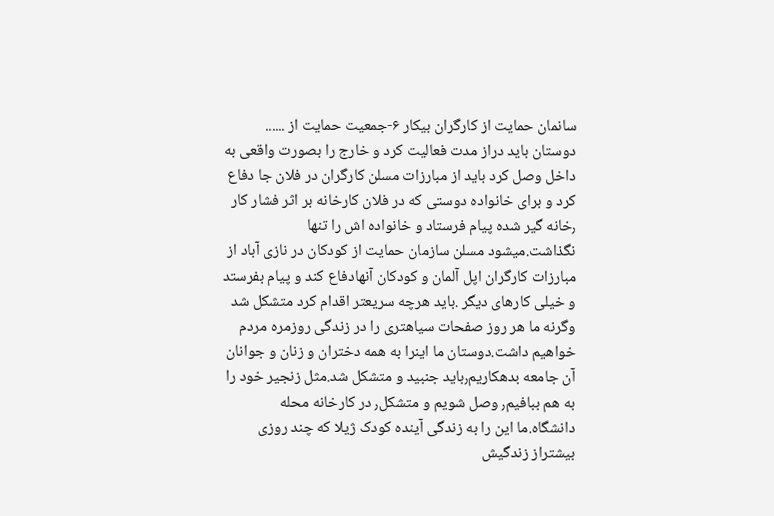سانمان حمایت از کارگران بیکار ۶-جمعيت حمايت از ......
دوستان بايد دراز مدت فعاليت کرد و خارج را بصورت واقعی به داخل وصل کرد بايد از مبارزات مسلن کارگران در فلان جا دفاع کرد و برای خانواده دوستی که در فلان کارخانه بر اثر فشار کار ٫خانه گير شده پيام فرستاد و خانواده اش را تنها نگذاشت.ميشود مسلن سازمان حمايت از کودکان در نازی آباد از مبارزات کارگران اپل آلمان و کودکان آنهادفاع کند و پیام بفرستد و خيلی کارهای ديگر .بايد هرچه سريعتر اقدام کرد متشکل شد وگرنه ما هر روز صفحات سياهتری را در زندگی روزمره مردم خواهيم داشت.دوستان ما اينرا به همه دختران و زنان و جوانان آن جامعه بدهکاريم٫بايد جنبيد و متشکل شد.مثل زنجير خود را به هم ببافيم٫ وصل شويم و متشکل٫ در کارخانه محله دانشگاه.ما اين را به زندگی آينده کودک ژيلا که چند روزی بیشتراز زندگيش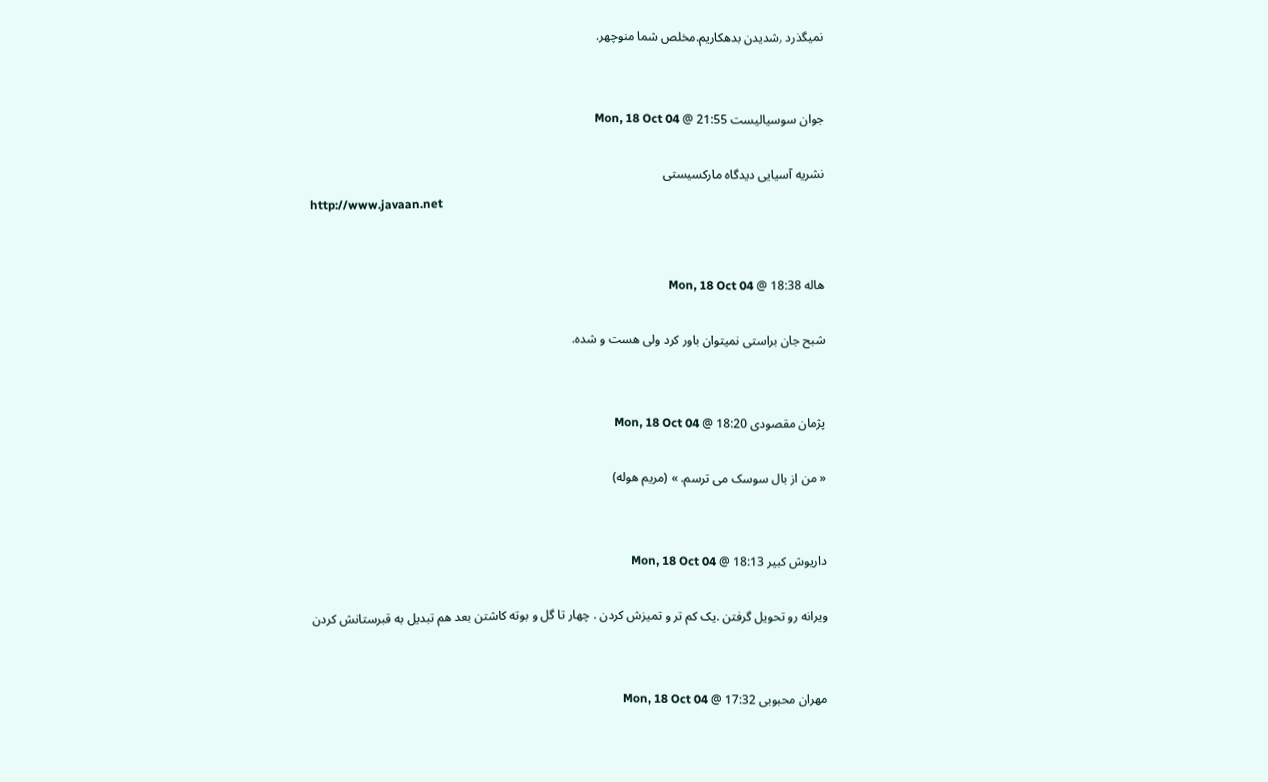نمیگذرد ٫شديدن بدهکاريم.مخلص شما منوچهر.


جوان سوسياليست 21:55 @ Mon, 18 Oct 04

نشريه آسيايی ديدگاه مارکسيستی
http://www.javaan.net


هاله 18:38 @ Mon, 18 Oct 04

شبح جان براستی نمیتوان باور کرد ولی هست و شده.


پژمان مقصودی 18:20 @ Mon, 18 Oct 04

« من از بال سوسک می ترسم. » (مريم هوله)


داریوش کبیر 18:13 @ Mon, 18 Oct 04

ويرانه رو تحويل گرفتن .يک کم تر و تميزش کردن . چهار تا گل و بوته کاشتن بعد هم تبديل به قبرستانش کردن


مهران محبوبی 17:32 @ Mon, 18 Oct 04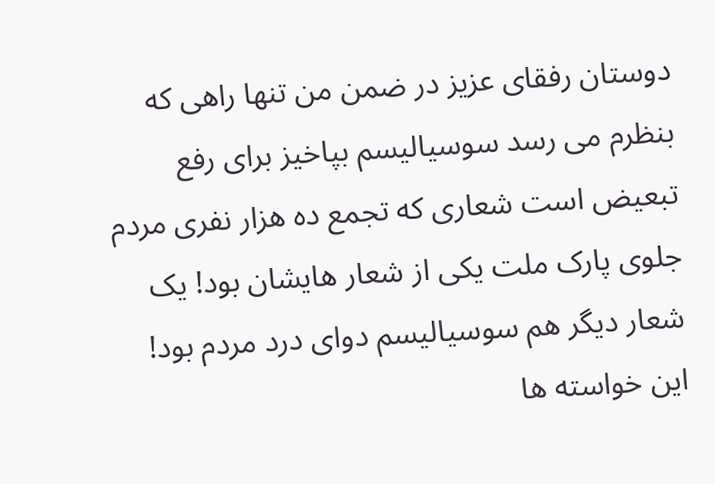دوستان رفقای عزیز در ضمن من تنها راهی که بنظرم می رسد سوسیالیسم بپاخیز برای رفع تبعیض است شعاری که تجمع ده هزار نفری مردم جلوی پارک ملت یکی از شعار هایشان بود! یک شعار دیگر هم سوسیالیسم دوای درد مردم بود!
این خواسته ها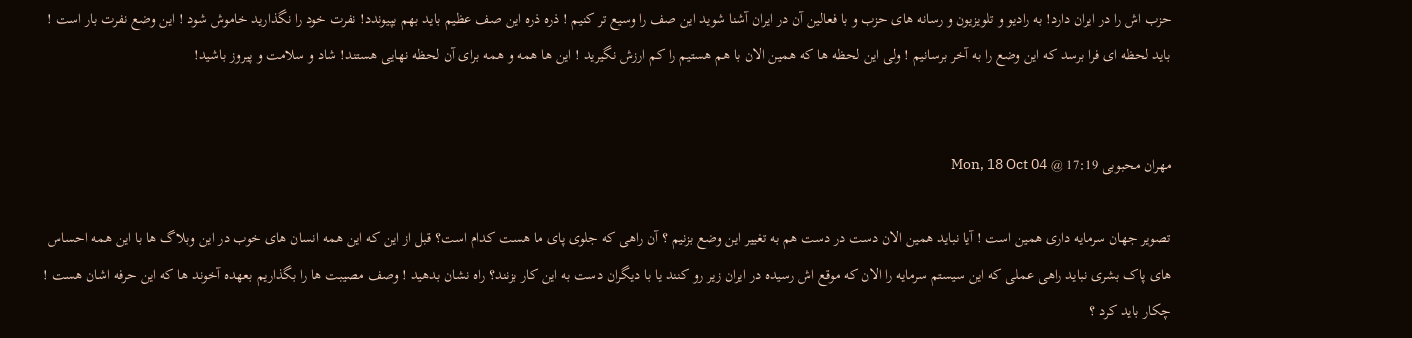حزب اش را در ایران دارد! به رادیو و تلویزیون و رسانه های حزب و با فعالین آن در ایران آشنا شوید این صف را وسیع تر کنیم ! ذره ذره این صف عظیم باید بهم بپیوندد! نفرت خود را نگذارید خاموش شود ! این وضع نفرت بار است ! باید لحظه ای فرا برسد که این وضع را به آخر برسانیم ! ولی این لحظه ها که همین الان با هم هستیم را کم ارزش نگیرید ! این ها همه و همه برای آن لحظه نهایی هستند! شاد و سلامت و پیروز باشید!


مهران محبوبی 17:19 @ Mon, 18 Oct 04

تصویر جهان سرمایه داری همین است ! آیا نباید همین الان دست در دست هم به تغییر این وضع بزنیم ؟ آن راهی که جلوی پای ما هست کدام است؟ قبل از این که این همه انسان های خوب در این وبلاگ ها با این همه احساس های پاک بشری نباید راهی عملی که این سیستم سرمایه را الان که موقع اش رسیده در ایران زیر رو کنند یا با دیگران دست به این کار بزنند؟ راه نشان بدهید ! وصف مصیبت ها را بگذاریم بعهده آخوند ها که این حرفه اشان هست ! چکار باید کرد ؟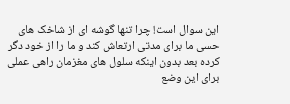این سوال است! چرا تنها گوشه ای از شاخک های حسی ما برای مدتی ارتعاش کند و ما را از خود دگر کرده بعد بدون اینکه سلول های مغزمان راهی عملی برای این وضع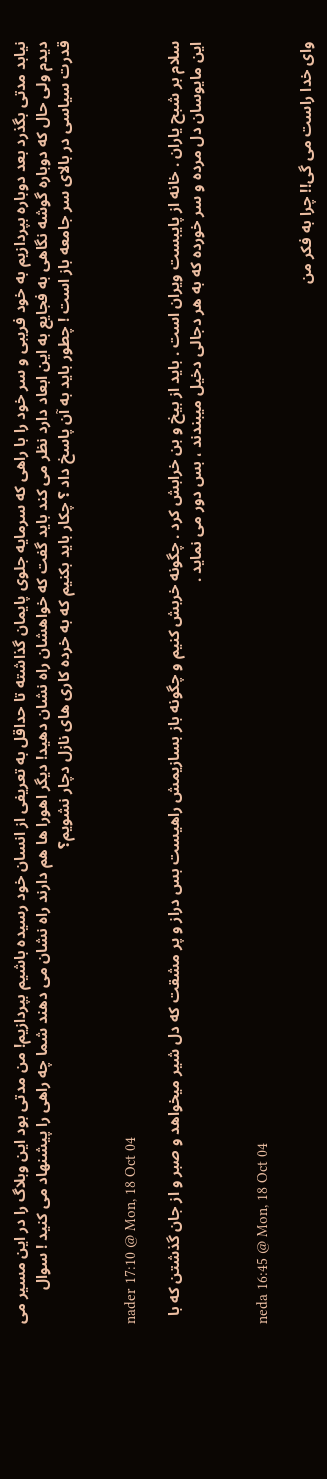نیابد مدتی بگذرد بعد دوباره بپردازیم به خود فریبی و سر خود را با راهی که سرمایه جلوی پایمان گذاشته تا حداقل به تعریفی از انسان خود رسیده باشیم بپردازیم! من مدتی بود این وبلاگ را در این مسیر می دیدم ولی حال که دوباره گوشه نگاهی به فجایع به این ابعاد دارد نظر می کند باید گفت که خواهشان راه نشان دهید! دیگر اهورا ها هم دارند راه نشان می دهند شما چه راهی را پیشنهاد می کنید ! سوال قدرت سیاسی در بالای سر جامعه باز است ! چطور باید به آن پاسخ داد ؟ چکار باید بکنیم که به خرده کاری های نازل دچار نشویم؟


nader 17:10 @ Mon, 18 Oct 04

سلام بر شبح ياران . خانه از پايبست ويران است . بايد از بيخ و بن خرابش کرد . چگونه خربش کنيم و چگونه باز بسازيمش راهيست بس دراز و پر مشقت که دل شير ميخواهد و صبر و از جان گذشتن که با اين مايوسان دل مرده و سر خورده که به هر دجالی دخیل ميبندند ، بس دور می نمايد .


neda 16:45 @ Mon, 18 Oct 04

وای خدا راست می گی!! چرا به فکر من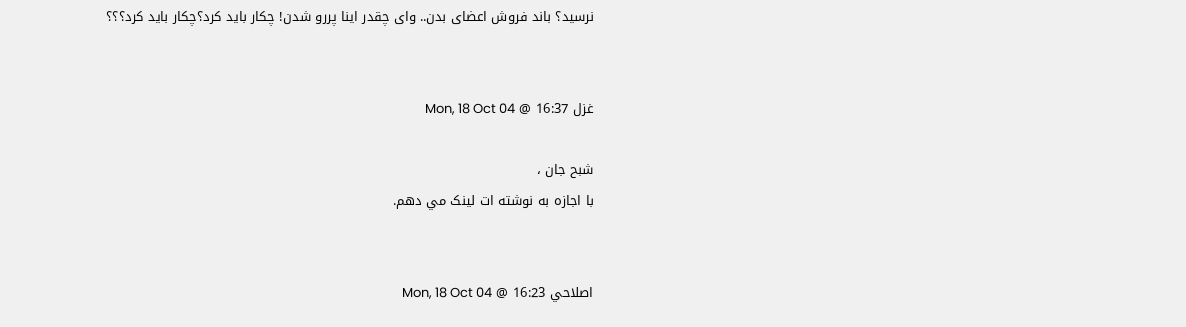نرسيد؟ باند فروش اعضای بدن.. وای چقدر اينا پررو شدن! چکار بايد کرد؟چکار بايد کرد؟؟؟


غزل 16:37 @ Mon, 18 Oct 04

شبح جان ،
با اجازه به نوشته ات لينک مي دهم.


اصلاحي 16:23 @ Mon, 18 Oct 04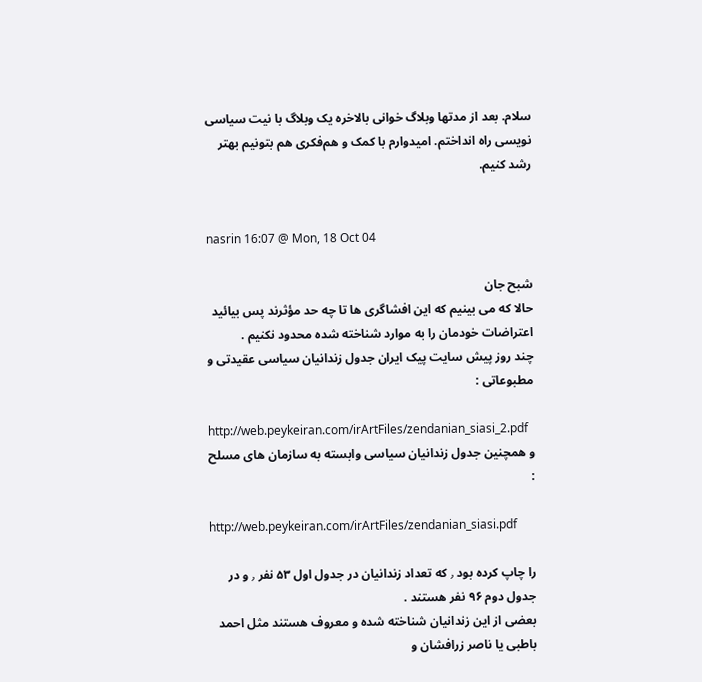سلام. بعد از مدتها وبلاگ خوانی بالاخره یک وبلاگ با نیت سیاسی نویسی راه انداختم. امیدوارم با کمک و هم‌فکری هم بتونیم بهتر رشد کنیم.


nasrin 16:07 @ Mon, 18 Oct 04

شبح جان
حالا که می بینیم که این افشاگری ها تا چه حد مؤثرند پس بیائید اعتراضات خودمان را به موارد شناخته شده محدود نکنیم .
چند روز پیش سایت پیک ایران جدول زندانیان سیاسی عقیدتی و مطبوعاتی :

http://web.peykeiran.com/irArtFiles/zendanian_siasi_2.pdf
و همچنین جدول زندانیان سیاسی وابسته به سازمان های مسلح :

http://web.peykeiran.com/irArtFiles/zendanian_siasi.pdf

را چاپ کرده بود ٫ که تعداد زندانیان در جدول اول ۵۳ نفر ٫ و در جدول دوم ۹۶ نفر هستند .
بعضی از این زندانیان شناخته شده و معروف هستند مثل احمد باطبی یا ناصر زرافشان و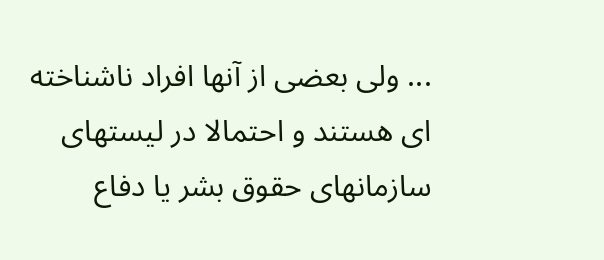... ولی بعضی از آنها افراد ناشناخته ای هستند و احتمالا در لیستهای سازمانهای حقوق بشر یا دفاع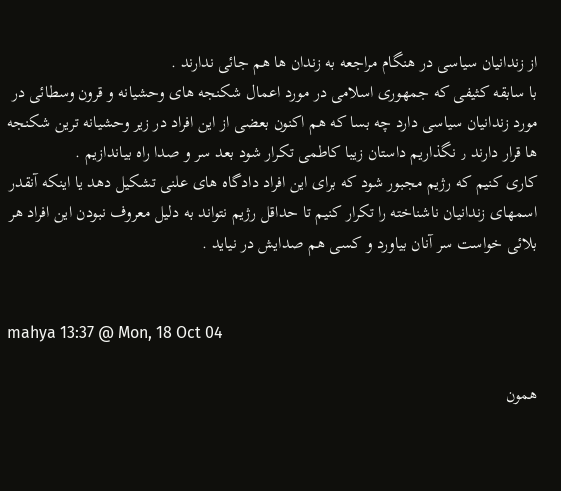از زندانیان سیاسی در هنگام مراجعه به زندان ها هم جائی ندارند .
با سابقه کثیفی که جمهوری اسلامی در مورد اعمال شکنجه های وحشیانه و قرون وسطائی در مورد زندانیان سیاسی دارد چه بسا که هم اکنون بعضی از این افراد در زیر وحشیانه ترین شکنجه ها قرار دارند ٫ نگذاریم داستان زیبا کاطمی تکرار شود بعد سر و صدا راه بیاندازیم .
کاری کنیم که رژیم مجبور شود که برای این افراد دادگاه های علنی تشکیل دهد یا اینکه آنقدر اسمهای زندانیان ناشناخته را تکرار کنیم تا حداقل رژیم نتواند به دلیل معروف نبودن این افراد هر بلائی خواست سر آنان بیاورد و کسی هم صدایش در نیاید .


mahya 13:37 @ Mon, 18 Oct 04

همون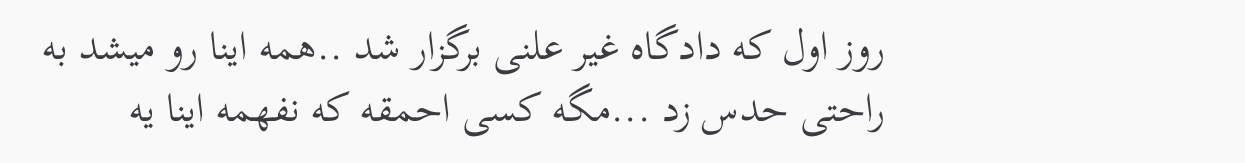روز اول که دادگاه غير علنی برگزار شد ..همه اينا رو ميشد به راحتی حدس زد ...مگه کسی احمقه که نفهمه اينا يه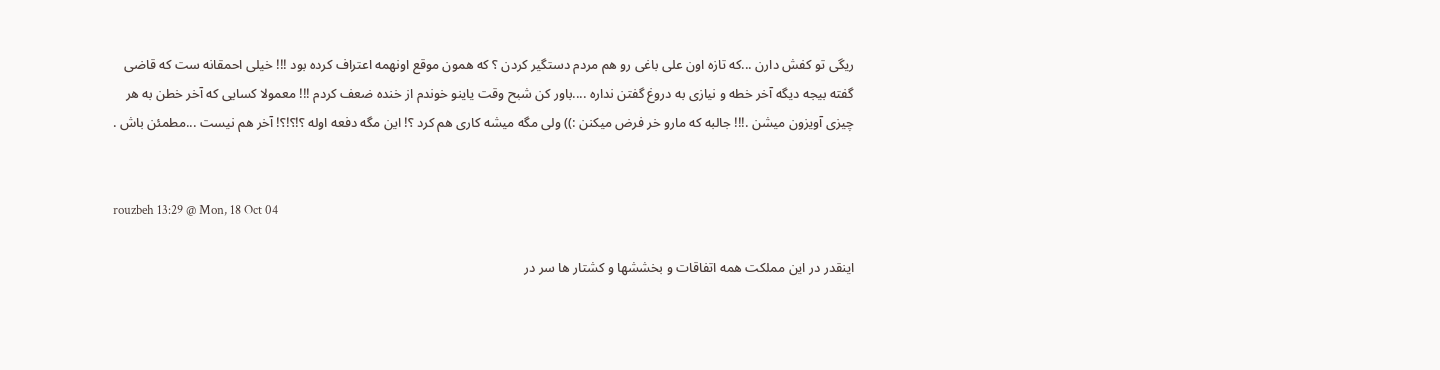ريگی تو کفش دارن ...که تازه اون علی باغی رو هم مردم دستگير کردن ؟ که همون موقع اونهمه اعتراف کرده بود !!! خيلی احمقانه ست که قاضی گفته بيجه ديگه آخر خطه و نيازی به دروغ گفتن نداره ....باور کن شبح وقت ياينو خوندم از خنده ضعف کردم !!! معمولا کسايی که آخر خطن به هر چيزی آويزون ميشن .!!! جالبه که مارو خر فرض ميکنن :)) ولی مگه ميشه کاری هم کرد ؟! اين مگه دفعه اوله ؟!؟!؟! آخر هم نيست ...مطمئن باش .


rouzbeh 13:29 @ Mon, 18 Oct 04

اينقدر در اين مملکت همه اتفاقات و بخششها و کشتار ها سر در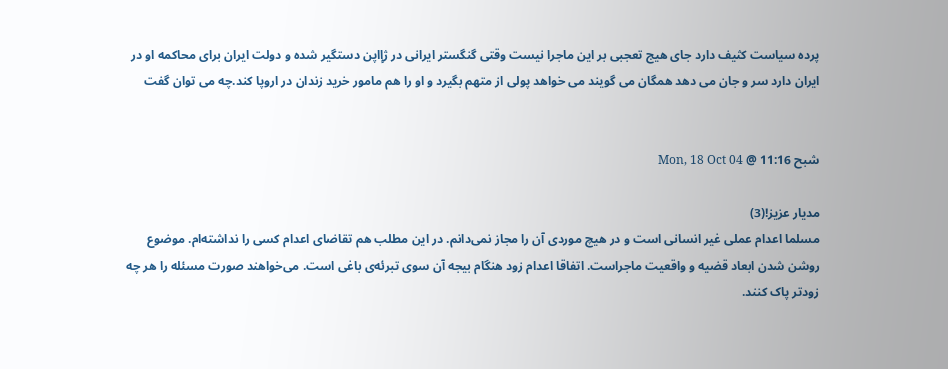پرده سياست کثيف دارد جای هيج تعجبی بر اين ماجرا نيست وقتی گنگستر ايرانی در ژإاپن دستگير شده و دولت ايران برای محاکمه او در ايران دارد سر و جان می دهد همگان می گويند می خواهد پولی از متهم بگيرد و او را هم مامور خريد زندان در اروپا کند.چه می توان گفت


شبح 11:16 @ Mon, 18 Oct 04

مديار عزيز!(3)
مسلما اعدام عملی غير انسانی است و در هيچ موردی آن را مجاز نمی‌دانم. در اين مطلب هم تقاضای اعدام کسی را نداشته‌ام. موضوع روشن شدن ابعاد قضيه و واقعيت ماجراست. اتفاقا اعدام زود هنگام بيجه آن سوی تبرئه‌ی باغی است. می‌خواهند صورت مسئله را هر چه زودتر پاک کنند.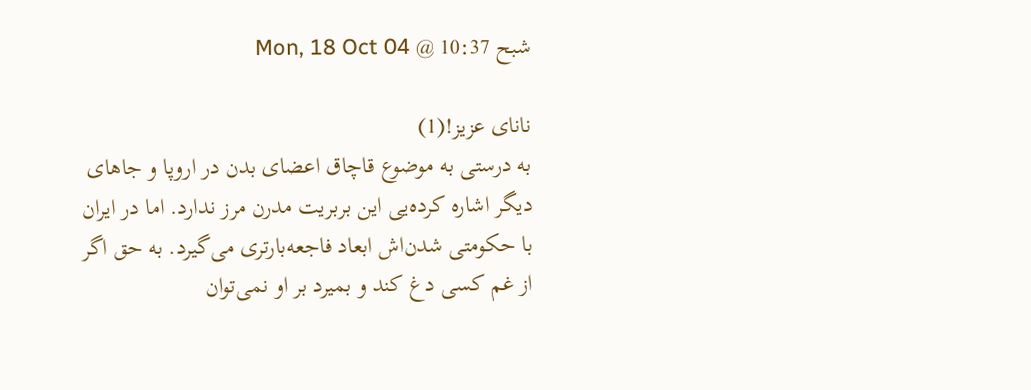شبح 10:37 @ Mon, 18 Oct 04

نانای عزيز!(1)
به درستی به موضوع قاچاق اعضای بدن در اروپا و جاهای ديگر اشاره کرده‌یی اين بربريت مدرن مرز ندارد. اما در ايران با حکومتی شدن‌اش ابعاد فاجعه‌بارتری می‌گيرد. به حق اگر از غم کسی دغ کند و بميرد بر او نمی‌توان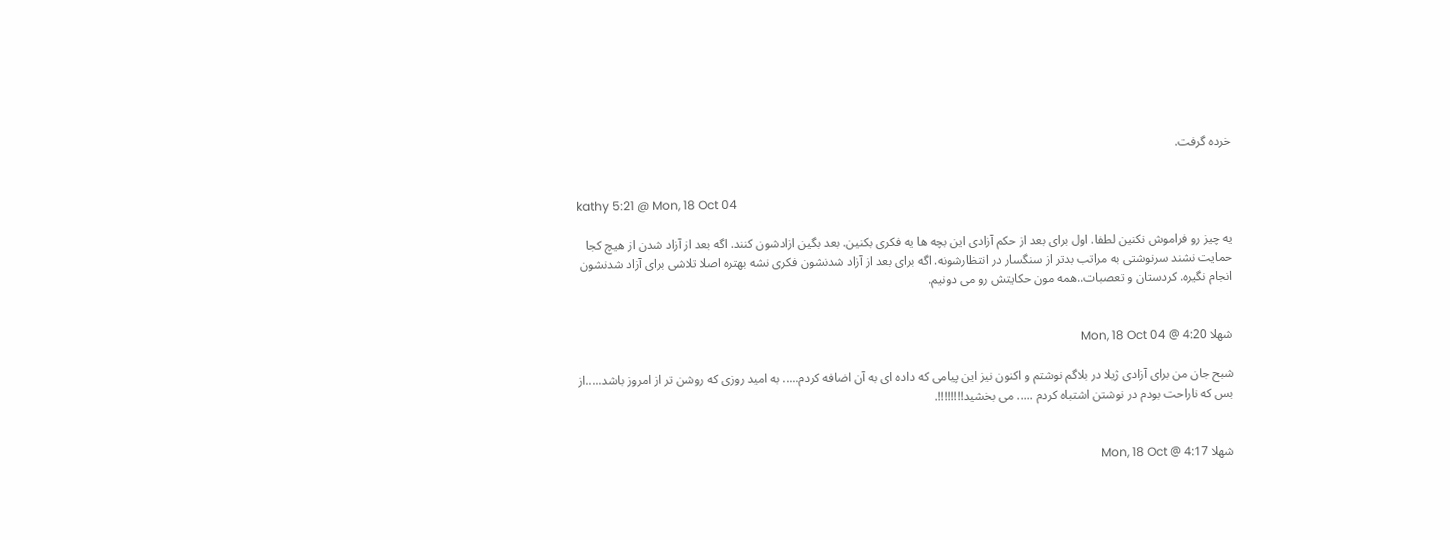خرده گرفت.


kathy 5:21 @ Mon, 18 Oct 04

يه چيز رو فراموش نکنين لطفا. اول برای بعد از حکم آزادی اين بچه ها يه فکری بکنين. بعد بگين ازادشون کنند. اگه بعد از آزاد شدن از هيچ کجا حمايت نشند سرنوشتی به مراتب بدتر از سنگسار در انتظارشونه. اگه برای بعد از آزاد شدنشون فکری نشه بهتره اصلا تلاشی برای آزاد شدنشون انجام نگيره. کردستان و تعصبات..همه مون حکایتش رو می دونیم.


شهلا 4:20 @ Mon, 18 Oct 04

شبح جان من برای آزادی ژیلا در بلاگم نوشتم و اکنون نیز این پیامی که داده ای به آن اضافه کردم..... به امید روزی که روشن تر از امروز باشد.....از بس که ناراحت بودم در نوشتن اشتباه کردم ..... می بخشید!!!!!!!!.


شهلا 4:17 @ Mon, 18 Oct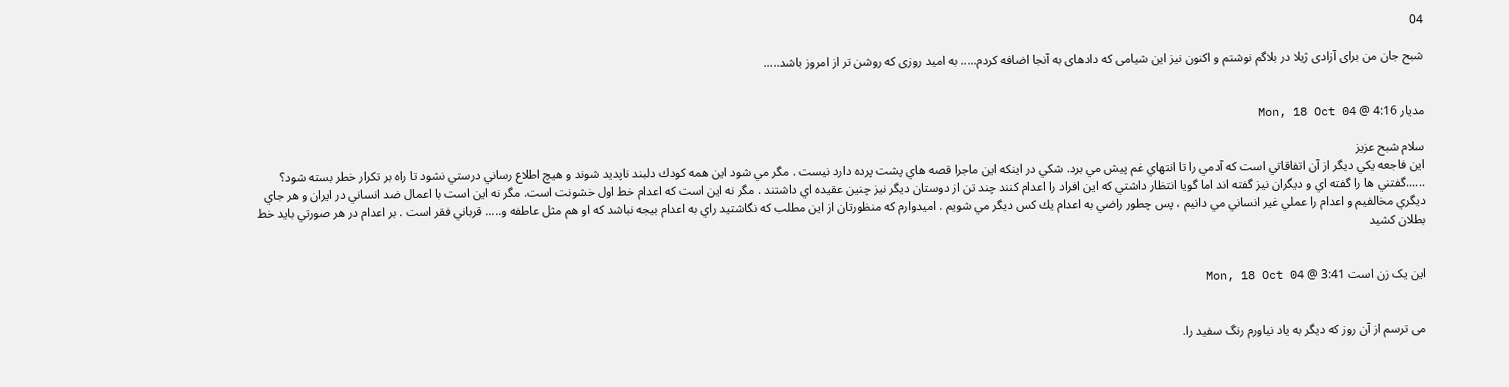04

شبح جان من برای آزادی ژیلا در بلاگم نوشتم و اکنون نیز این شیامی که دادهای به آنجا اضافه کردم..... به امید روزی که روشن تر از امروز باشد.....


مديار 4:16 @ Mon, 18 Oct 04

سلام شبح عزيز
اين فاجعه يكي ديگر از آن اتفاقاتي است كه آدمي را تا انتهاي غم پيش مي برد. شكي در اينكه اين ماجرا قصه هاي پشت پرده دارد نيست . مگر مي شود اين همه كودك دلبند ناپديد شوند و هيچ اطلاع رساني درستي نشود تا راه بر تكرار خطر بسته شود؟ ......گفتني ها را گفته اي و ديگران نيز گفته اند اما گويا انتظار داشتي كه اين افراد را اعدام كنند چند تن از دوستان ديگر نيز چنين عقيده اي داشتند . مگر نه اين است كه اعدام خط اول خشونت است. مگر نه اين است با اعمال ضد انساني در ايران و هر جاي ديگري مخالفيم و اعدام را عملي غير انساني مي دانيم ، پس چطور راضي به اعدام يك كس ديگر مي شويم . اميدوارم كه منظورتان از اين مطلب كه نگاشتيد راي به اعدام بيجه نباشد كه او هم مثل عاطفه و..... قرباني فقر است . بر اعدام در هر صورتي بايد خط بطلان كشيد


این يک زن است 3:41 @ Mon, 18 Oct 04


می ترسم از آن روز که ديگر به ياد نياورم رنگ سفيد را.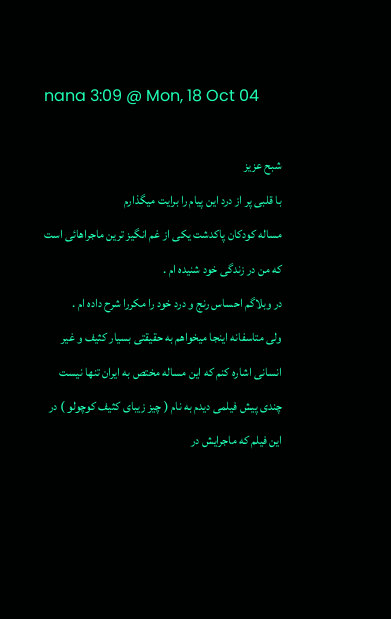nana 3:09 @ Mon, 18 Oct 04

شبح عزيز
با قلبی پر از درد اين پيام را برايت ميگذارم
مساله کودکان پاکدشت يکی از غم انگيز ترين ماجراهائی است که من در زندگی خود شنيده ام .
در وبلاگم احساس رنج و درد خود را مکررا شرح داده ام .
ولی متاسفانه اينجا ميخواهم به حقيقتی بسيار کثيف و غير انسانی اشاره کنم که اين مساله مختص به ايران تنها نيست چندی پيش فيلمی ديدم به نام ( چيز زيبای کثيف کوچولو ) در اين فيلم که ماجرايش در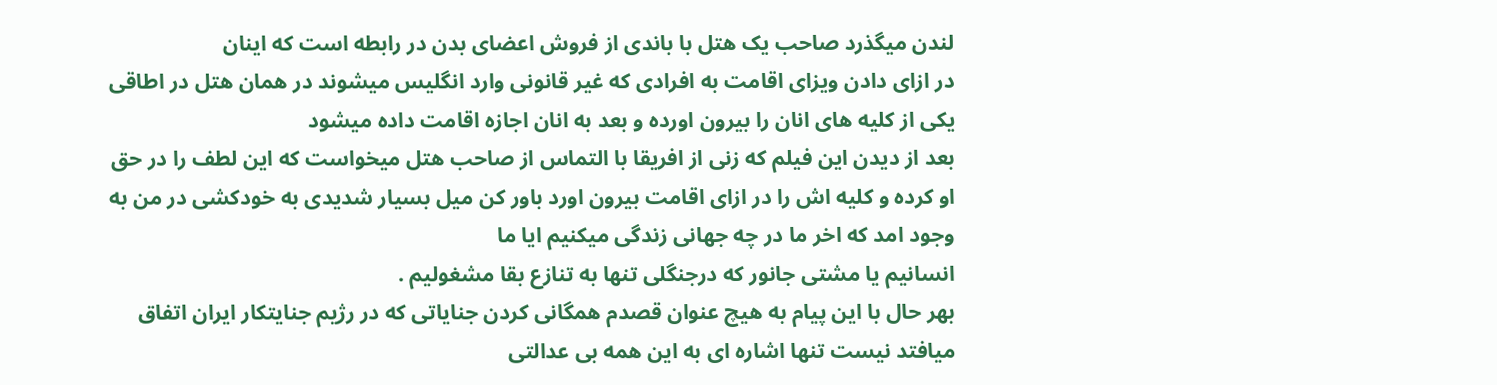لندن ميگذرد صاحب يک هتل با باندی از فروش اعضای بدن در رابطه است که اينان
در ازای دادن ويزای اقامت به افرادی که غير قانونی وارد انگليس ميشوند در همان هتل در اطاقی يکی از کليه های انان را بيرون اورده و بعد به انان اجازه اقامت داده ميشود
بعد از ديدن اين فيلم که زنی از افريقا با التماس از صاحب هتل ميخواست که اين لطف را در حق او کرده و کليه اش را در ازای اقامت بيرون اورد باور کن ميل بسيار شديدی به خودکشی در من به وجود امد که اخر ما در چه جهانی زندگی ميکنيم ايا ما
انسانيم يا مشتی جانور که درجنگلی تنها به تنازع بقا مشغوليم .
بهر حال با این پیام به هیچ عنوان قصدم همگانی کردن جنایاتی که در رژیم جنایتکار ایران اتفاق میافتد نیست تنها اشاره ای به این همه بی عدالتی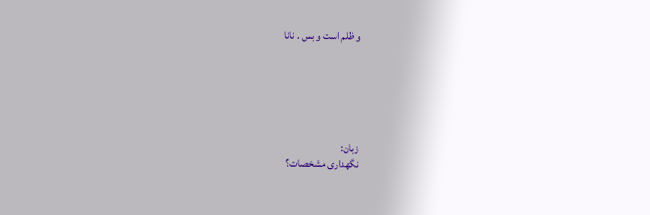و ظلم است و بس . نانا






زبان:
نگهداری مشخصات؟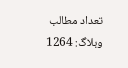تعداد مطالب وبلاگ: 1264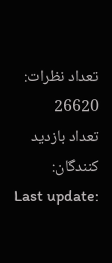تعداد نظرات: 26620
تعداد بازديد کنندگان:
Last update: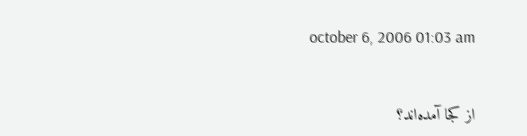october 6, 2006 01:03 am


از کجا آمده‌اند؟